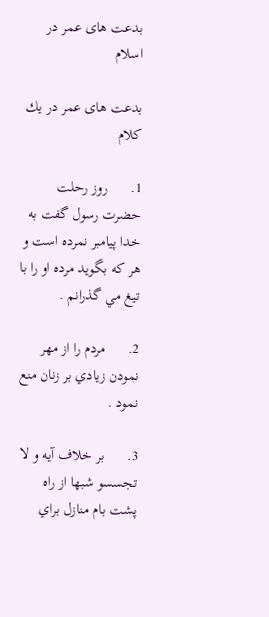بدعت های عمر در اسلام

بدعت های عمر در يك كلام

1.      روز رحلت حضرت رسول گفت به خدا پيامبر نمرده است و هر كه بگويد مرده او را با تيغ مي گذرانم .

2.      مردم را از مهر نمودن زيادي بر زنان منع نمود .

3.      بر خلاف آيه و لا تجسسو شبها از راه پشت بام منازل براي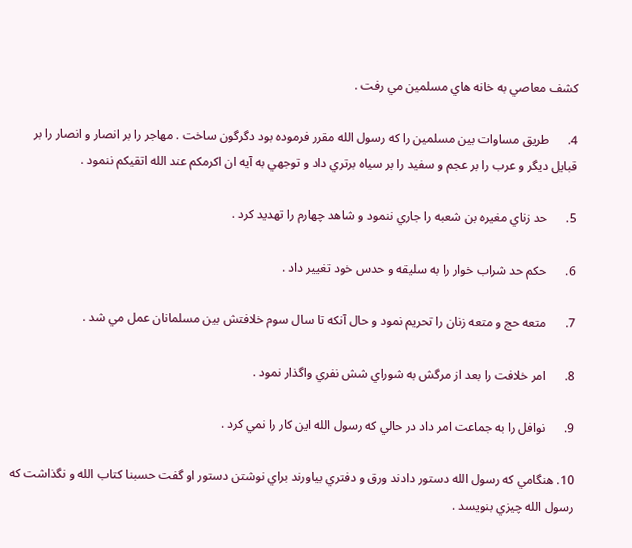كشف معاصي به خانه هاي مسلمين مي رفت .

4.      طريق مساوات بين مسلمين را كه رسول الله مقرر فرموده بود دگرگون ساخت . مهاجر را بر انصار و انصار را بر قبايل ديگر و عرب را بر عجم و سفيد را بر سياه برتري داد و توجهي به آيه ان اكرمكم عند الله اتقيكم ننمود .

5.      حد زناي مغيره بن شعبه را جاري ننمود و شاهد چهارم را تهديد كرد .

6.      حكم حد شراب خوار را به سليقه و حدس خود تغيير داد .

7.      متعه حج و متعه زنان را تحريم نمود و حال آنكه تا سال سوم خلافتش بين مسلمانان عمل مي شد .

8.      امر خلافت را بعد از مرگش به شوراي شش نفري واگذار نمود .

9.      نوافل را به جماعت امر داد در حالي كه رسول الله اين كار را نمي كرد .

10. هنگامي كه رسول الله دستور دادند ورق و دفتري بياورند براي نوشتن دستور او گفت حسبنا كتاب الله و نگذاشت كه رسول الله چيزي بنويسد .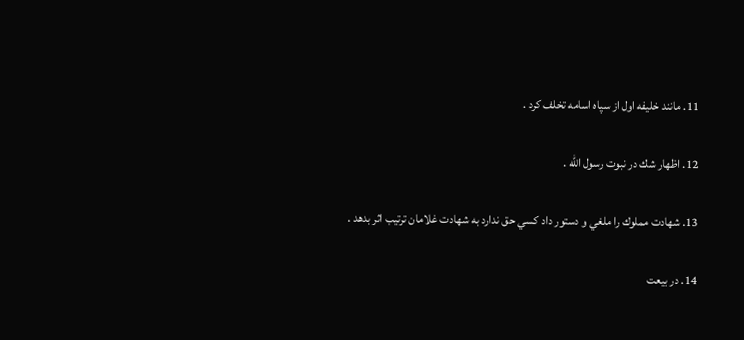11. مانند خليفه اول از سپاه اسامه تخلف كرد .

12. اظهار شك در نبوت رسول الله .

13. شهادت مملوك را ملغي و دستور داد كسي حق ندارد به شهادت غلامان ترتيب اثر بدهد .

14. در بيعت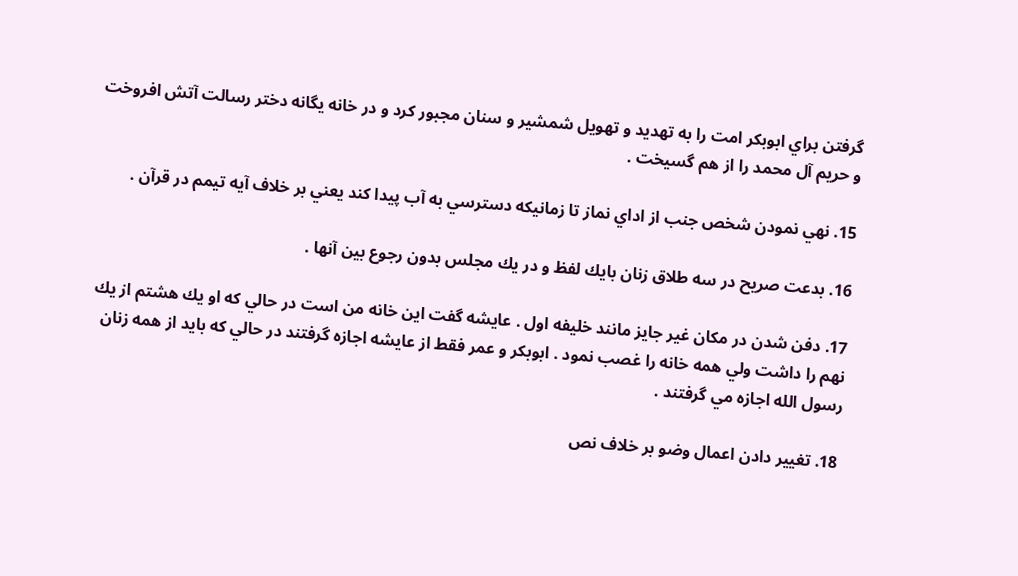گرفتن براي ابوبكر امت را به تهديد و تهويل شمشير و سنان مجبور كرد و در خانه يگانه دختر رسالت آتش افروخت و حريم آل محمد را از هم گسيخت .

15. نهي نمودن شخص جنب از اداي نماز تا زمانيكه دسترسي به آب پيدا كند يعني بر خلاف آيه تيمم در قرآن .

16. بدعت صريح در سه طلاق زنان بايك لفظ و در يك مجلس بدون رجوع بين آنها .

17. دفن شدن در مكان غير جايز مانند خليفه اول . عايشه گفت اين خانه من است در حالي كه او يك هشتم از يك نهم را داشت ولي همه خانه را غصب نمود . ابوبكر و عمر فقط از عايشه اجازه گرفتند در حالي كه بايد از همه زنان رسول الله اجازه مي گرفتند .

18. تغيير دادن اعمال وضو بر خلاف نص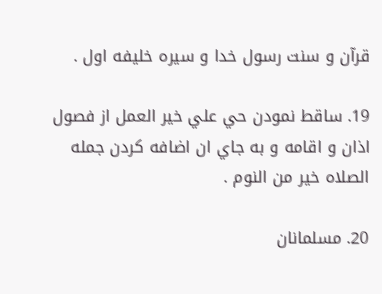قرآن و سنت رسول خدا و سيره خليفه اول .

19. ساقط نمودن حي علي خير العمل از فصول اذان و اقامه و به جاي ان اضافه كردن جمله الصلاه خير من النوم .

20. مسلمانان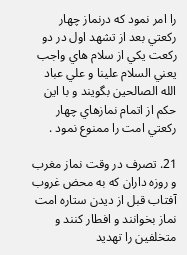را امر نمود كه درنماز چهار ركعتي بعد از تشهد اول در دو ركعت يكي از سلام هاي واجب يعني السلام علينا و علي عباد الله الصالحين بگويند و با اين حكم از اتمام نمازهاي چهار ركعتي امت را ممنوع نمود .

21. تصرف در وقت نماز مغرب و روزه داران كه به محض غروب آفتاب قبل از ديدن ستاره امت نماز بخوانند و افطار كنند و متخلفين را تهديد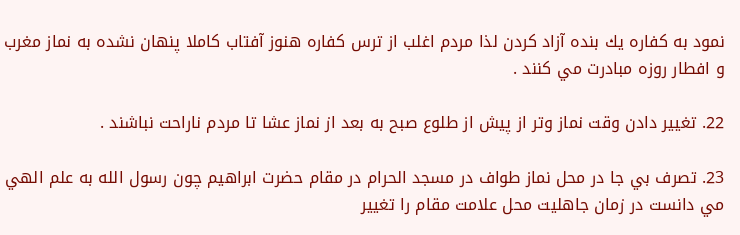نمود به كفاره يك بنده آزاد كردن لذا مردم اغلب از ترس كفاره هنوز آفتاب كاملا پنهان نشده به نماز مغرب و افطار روزه مبادرت مي كنند .

22. تغيير دادن وقت نماز وتر از پيش از طلوع صبح به بعد از نماز عشا تا مردم ناراحت نباشند .

23. تصرف بي جا در محل نماز طواف در مسجد الحرام در مقام حضرت ابراهيم چون رسول الله به علم الهي مي دانست در زمان جاهليت محل علامت مقام را تغيير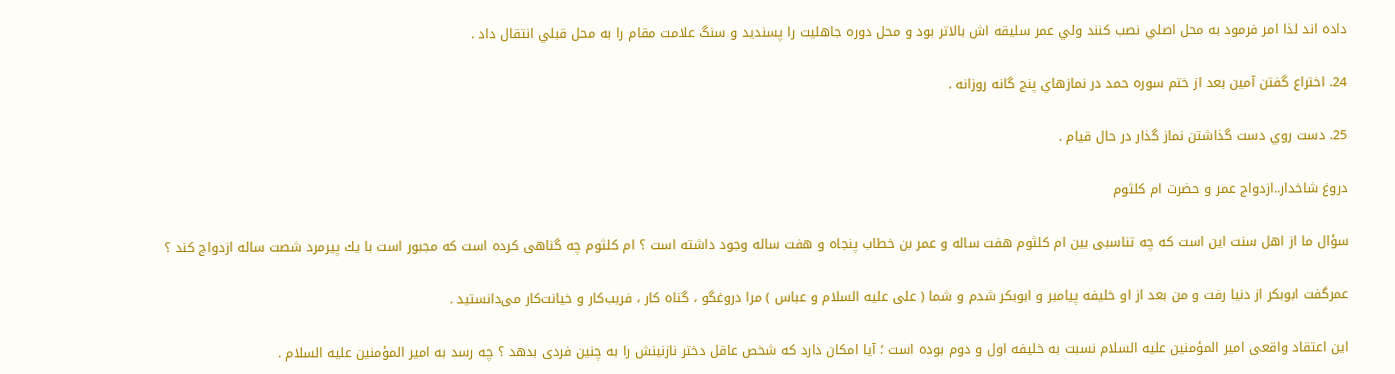داده اند لذا امر فرمود به محل اصلي نصب كنند ولي عمر سليقه اش بالاتر بود و محل دوره جاهليت را پسنديد و سنگ علامت مقام را به محل قبلي انتقال داد .

24. اختراع گفتن آمين بعد از ختم سوره حمد در نمازهاي پنج گانه روزانه .

25. دست روي دست گذاشتن نماز گذار در حال قيام .

دروغ شاخدار..ازدواج عمر و حضرت ام کلثوم

سؤال ما از اهل سنت این است كه چه تناسبی بین ام كلثوم هفت ساله و عمر بن خطاب پنجاه و هفت ساله وجود داشته است ؟ ام كلثوم چه گناهی كرده است كه مجبور است با یك پیرمرد شصت ساله ازدواج كند ؟

عمرگفت ابوبكر از دنیا رفت و من بعد از او خلیفه پیامبر و ابوبكر شدم و شما ( علی علیه السلام و عباس ) مرا دروغگو ، گناه كار ، فریب‌كار و خیانت‌كار می‌دانستید .

این اعتقاد واقعی امیر المؤمنین علیه السلام نسبت به خلیفه اول و دوم بوده است ؛ آیا امكان دارد كه شخص عاقل دختر نازنینش را به چنین فردی بدهد ؟ چه رسد به امیر المؤمنین علیه السلام .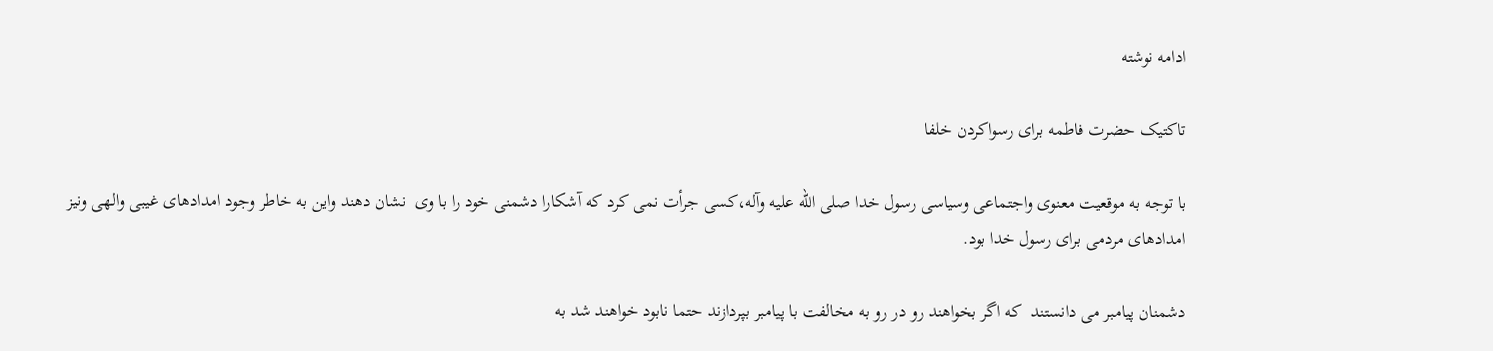ادامه نوشته

تاکتیک حضرت فاطمه برای رسواکردن خلفا

با توجه به موقعیت معنوی واجتماعی وسیاسی رسول خدا صلی الله علیه وآله،کسی جرأت نمی کرد که آشکارا دشمنی خود را با وی  نشان دهند واین به خاطر وجود امدادهای غیبی والهی ونیز امدادهای مردمی برای رسول خدا بود.

دشمنان پیامبر می دانستند  که اگر بخواهند رو در رو به مخالفت با پیامبر بپردازند حتما نابود خواهند شد به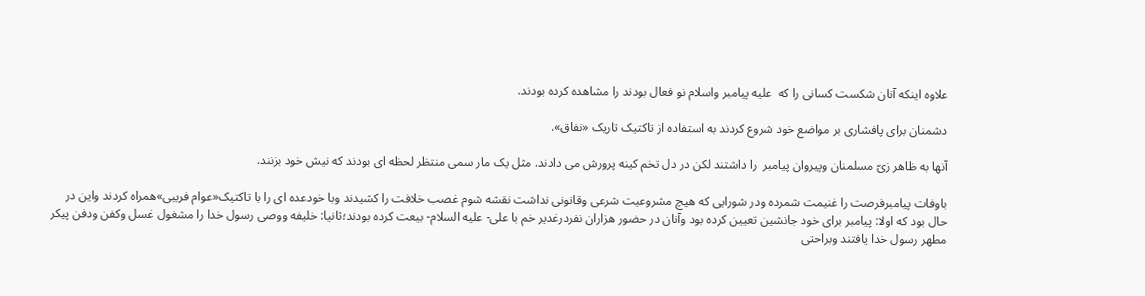علاوه اینکه آنان شکست کسانی را که  علیه پیامبر واسلام نو فعال بودند را مشاهده کرده بودند.

دشمنان برای پافشاری بر مواضع خود شروع کردند به استفاده از تاکتیک تاریک «نفاق».

آنها به ظاهر زیّ مسلمنان وپیروان پیامبر  را داشتند لکن در دل تخم کینه پرورش می دادند. مثل یک مار سمی منتظر لحظه ای بودند که نیش خود بزنند.

باوفات پیامبرفرصت را غنیمت شمرده ودر شورایی که هیچ مشروعیت شرعی وقانونی نداشت نقشه شوم غصب خلافت را کشیدند وبا خودعده ای را با تاکتیک«عوام فریبی»همراه کردند واین در حال بود که اولا: پیامبر برای خود جانشین تعیین کرده بود وآنان در حضور هزاران نفردرغدیر خم با علی- علیه السلام- بیعت کرده بودند؛ثانیا: خلیفه ووصی رسول خدا را مشغول غسل وکفن ودفن پیکر مطهر رسول خدا یافتند وبراحتی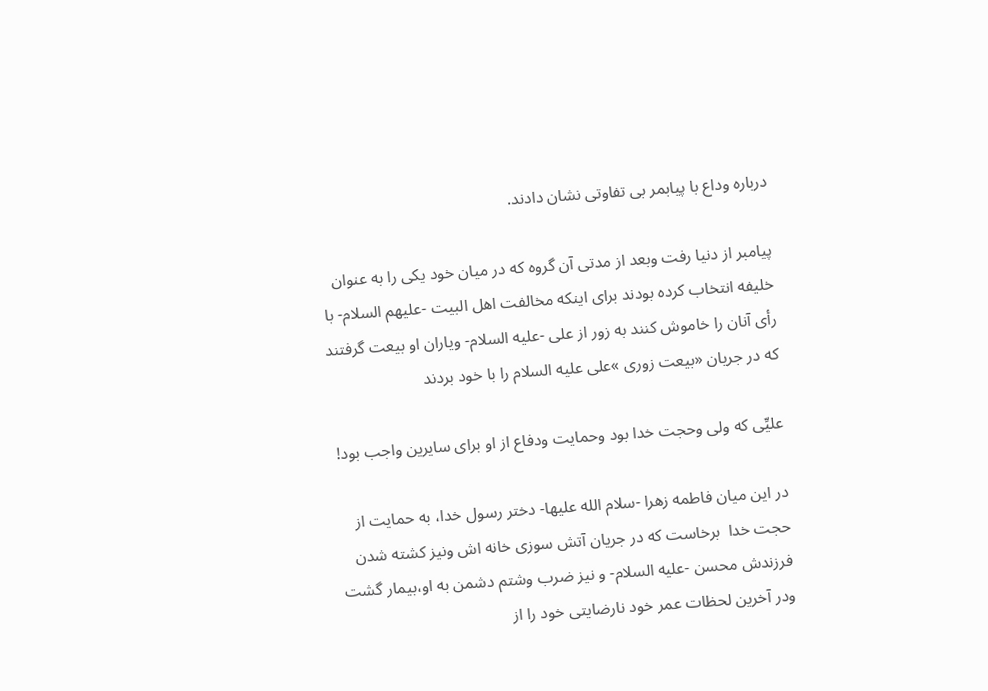درباره وداع با پیابمر بی تفاوتی نشان دادند.

پیامبر از دنیا رفت وبعد از مدتی آن گروه که در میان خود یکی را به عنوان خلیفه انتخاب کرده بودند برای اینکه مخالفت اهل البیت -علیهم السلام- با رأی آنان را خاموش کنند به زور از علی -علیه السلام- ویاران او بیعت گرفتند که در جریان «بیعت زوری »علی علیه السلام را با خود بردند

علیِّی که ولی وحجت خدا بود وحمایت ودفاع از او برای سایرین واجب بود!

در این میان فاطمه زهرا -سلام الله علیها- دختر رسول خدا، به حمایت از حجت خدا  برخاست که در جریان آتش سوزی خانه اش ونیز کشته شدن فرزندش محسن -علیه السلام- و نیز ضرب وشتم دشمن به او،بیمار گشت ودر آخرین لحظات عمر خود نارضایتی خود را از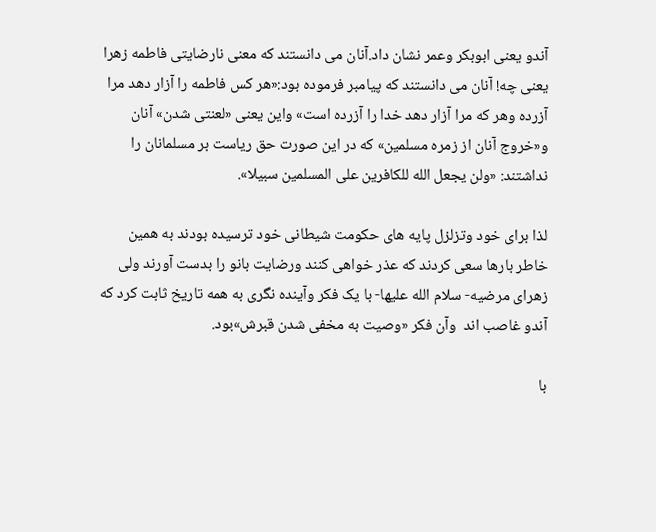آندو یعنی ابوبکر وعمر نشان داد.آنان می دانستند که معنی نارضایتی فاطمه زهرا یعنی چه! آنان می دانستند که پیامبر فرموده بود:«هر کس فاطمه را آزار دهد مرا آزرده وهر که مرا آزار دهد خدا را آزرده است» واین یعنی «لعنتی شدن» آنان و«خروج آنان از زمره مسلمین» که در این صورت حق ریاست بر مسلمانان را نداشتند: «ولن یجعل الله للکافرین علی المسلمین سبیلا».

لذا برای خود وتزلزل پایه های حکومت شیطانی خود ترسیده بودند به همین خاطر بارها سعی کردند که عذر خواهی کنند ورضایت بانو را بدست آورند ولی زهرای مرضیه- سلام الله علیها- با یک فکر وآینده نگری به همه تاریخ ثابت کرد که آندو غاصب اند  وآن فکر «وصیت به مخفی شدن قبرش»بود.

با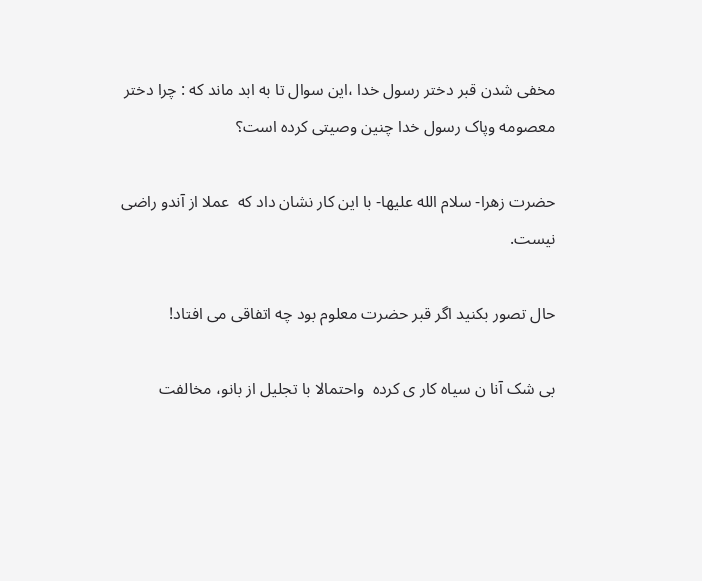مخفی شدن قبر دختر رسول خدا ،این سوال تا به ابد ماند که : چرا دختر معصومه وپاک رسول خدا چنین وصیتی کرده است؟

حضرت زهرا- سلام الله علیها- با این کار نشان داد که  عملا از آندو راضی نیست.

حال تصور بکنید اگر قبر حضرت معلوم بود چه اتفاقی می افتاد!

بی شک آنا ن سیاه کار ی کرده  واحتمالا با تجلیل از بانو، مخالفت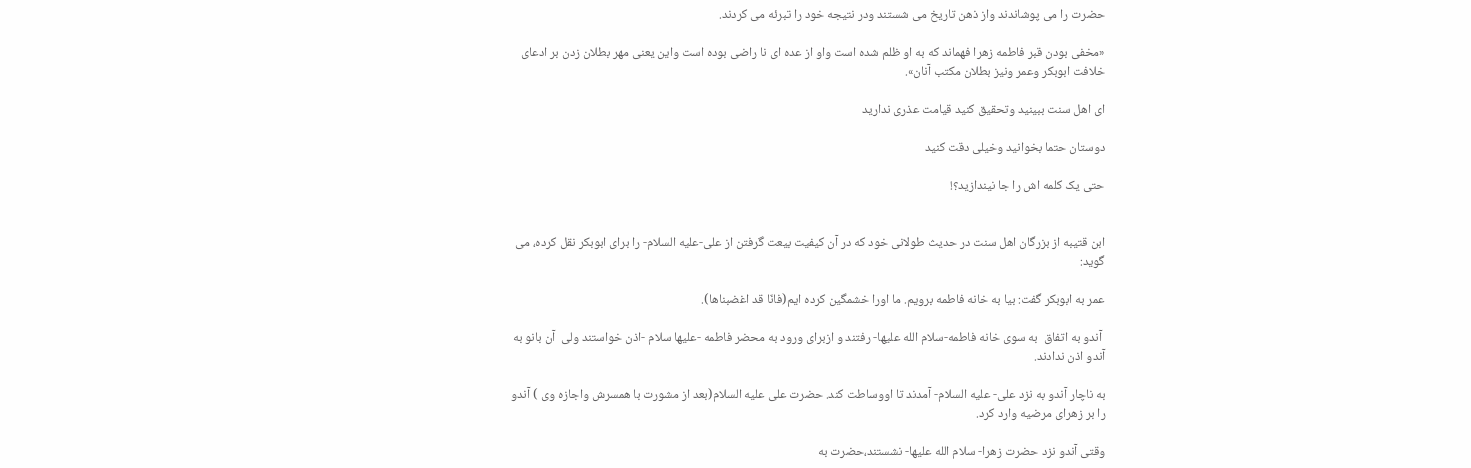حضرت را می پوشاندند واز ذهن تاریخ می شستند ودر نتیجه خود را تبرئه می کردند.

«مخفی بودن قبر فاطمه زهرا فهماند که به او ظلم شده است واو از عده ای نا راضی بوده است واین یعنی مهر بطلان زدن بر ادعای خلافت ابوبکر وعمر ونیز بطلان مکتب آنان».

ای اهل سنت ببینید وتحقیق کنید قیامت عذری ندارید

دوستان حتما بخوانید وخیلی دقت کنید

حتی یک کلمه اش را جا نیندازید؟!


ابن قتیبه از بزرگان اهل سنت در حدیث طولانی خود که در آن کیفیت بیعت گرفتن از علی-علیه السلام- را برای ابوبکر نقل کرده، می گوید:

عمر به ابوبکر گفت: بیا به خانه فاطمه برویم. ما اورا خشمگین کرده ایم(فانّا قد اغضبناها).

 آندو به اتفاق  به سوی خانه فاطمه-سلام الله علیها- رفتند و ازبرای ورود به محضر فاطمه -علیها سلام -اذن خواستند ولی  آن بانو به آندو اذن ندادند.

به ناچار آندو به نزد علی- علیه السلام- آمدند تا اووساطت کند. حضرت علی علیه السلام(بعد از مشورت با همسرش واجازه وی ) آندو را بر زهرای مرضیه وارد کرد.

وقتی آندو نزد حضرت زهرا- سلام الله علیها- نشستند،حضرت به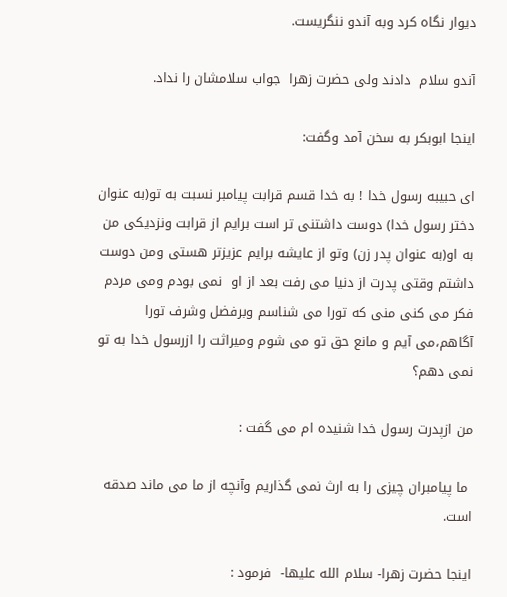دیوار نگاه کرد وبه آندو ننگریست.

آندو سلام  دادند ولی حضرت زهرا  جواب سلامشان را نداد.

اینجا ابوبکر به سخن آمد وگفت:

ای حبیبه رسول خدا ! به خدا قسم قرابت پیامبر نسبت به تو(به عنوان دختر رسول خدا) دوست داشتنی تر است برایم از قرابت ونزدیکی من به او(به عنوان پدر زن) وتو از عایشه برایم عزیزتر هستی ومن دوست داشتم وقتی پدرت از دنیا می رفت بعد از او  نمی بودم ومی مردم فکر می کنی منی که تورا می شناسم وبرفضل وشرف تورا آگاهم،می آیم و مانع حق تو می شوم ومیراثت را ازرسول خدا به تو نمی دهم؟

من ازپدرت رسول خدا شنیده ام می گفت :

 ما پیامبران چیزی را به ارث نمی گذاریم وآنچه از ما می ماند صدقه است.

اینجا حضرت زهرا- سلام الله علیها-  فرمود :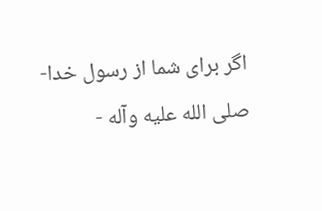اگر برای شما از رسول خدا- صلی الله علیه وآله -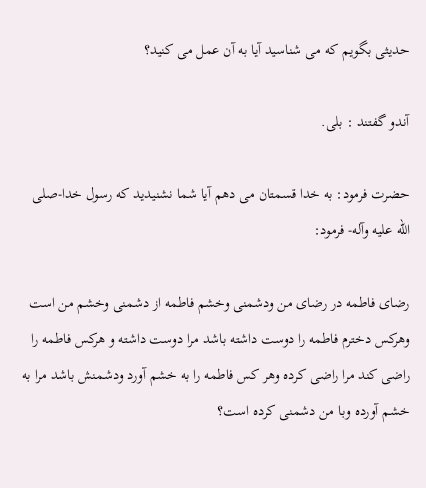حدیثی بگویم که می شناسید آیا به آن عمل می کنید؟

آندو گفتند : بلی.

حضرت فرمود: به خدا قسمتان می دهم آیا شما نشنیدید که رسول خدا-صلی الله علیه وآله- فرمود:

رضای فاطمه در رضای من ودشمنی وخشم فاطمه از دشمنی وخشم من است وهرکس دخترم فاطمه را دوست داشته باشد مرا دوست داشته و هرکس فاطمه را راضی کند مرا راضی کرده وهر کس فاطمه را به خشم آورد ودشمنش باشد مرا به خشم آورده وبا من دشمنی کرده است؟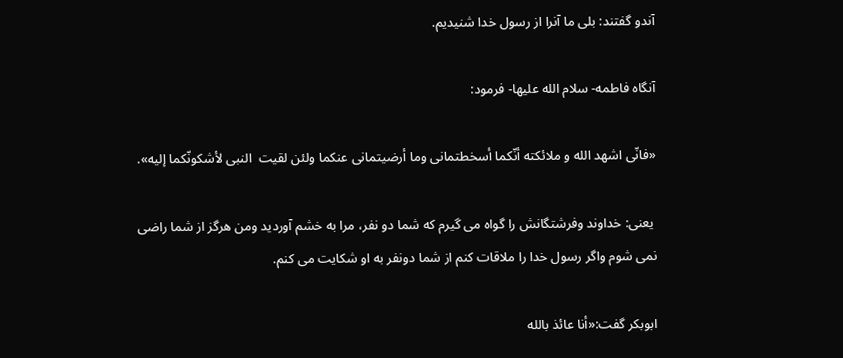آندو گفتند: بلی ما آنرا از رسول خدا شنیدیم.

آنگاه فاطمه- سلام الله علیها- فرمود:

«فانّی اشهد الله و ملائکته أنّکما أسخطتمانی وما أرضیتمانی عنکما ولئن لقیت  النبی لأشکونّکما إلیه».

 یعنی: خداوند وفرشتگانش را گواه می گیرم که شما دو نفر، مرا به خشم آوردید ومن هرگز از شما راضی نمی شوم واگر رسول خدا را ملاقات کنم از شما دونفر به او شکایت می کنم.

ابوبکر گفت:«أنا عائذ بالله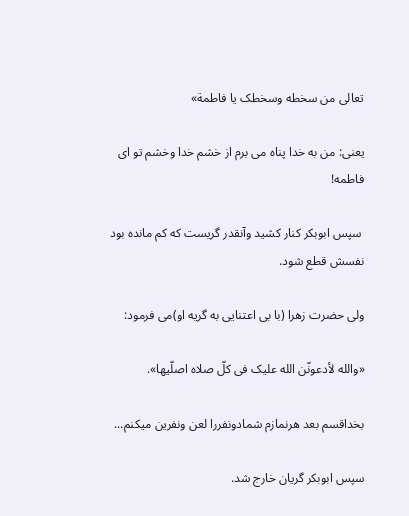تعالی من سخطه وسخطک یا فاطمة»

یعنی: من به خدا پناه می برم از خشم خدا وخشم تو ای فاطمه!

 سپس ابوبکر کنار کشید وآنقدر گریست که کم مانده بود نفسش قطع شود.

ولی حضرت زهرا (با بی اعتنایی به گریه او)می فرمود:

«والله لأدعونّن الله علیک فی کلّ صلاه اصلّیها».

بخداقسم بعد هرنمازم شمادونفررا لعن ونفرین میکنم...

سپس ابوبکر گریان خارج شد.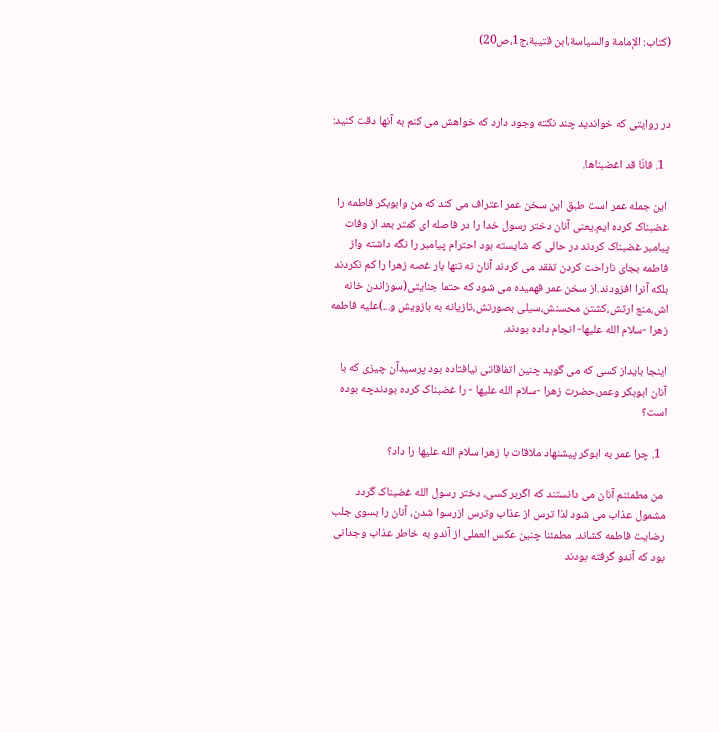(کتاب: الإمامة والسیاسة،ابن قتیبة،ج1،ص20)



در روایتی که خواندید چند نکته وجود دارد که خواهش می کنم به آنها دقت کنید:

  1. فانّا قد اغضبناها.

 این جمله عمر است طبق این سخن عمر اعتراف می کند که من وابوبکر فاطمه را غضبناک کرده ایم.یعنی آنان دختر رسول خدا را در فاصله ای کمتر بعد از وفات پیامبر غضبناک کردند در حالی که شایسته بود احترام پیامبر را نگه داشته واز فاطمه بجای ناراحت کردن تفقد می کردند آنان نه تنها بار غصه زهرا را کم نکردند بلکه آنرا افزودند.از سخن عمر فهمیده می شود که حتما جنایتی(سوزاندن خانه اش،منع ارثش،کشتن محسنش،سیلی بصورتش،تازیانه به بازویش و...)علیه فاطمه زهرا -سلام الله علیها- انجام داده بودند.

اینجا بایداز کسی که می گوید چنین اتفاقاتی نیافتاده بود پرسیدآن چیزی که با آنان ابوبکر وعمر،حضرت زهرا -سلام الله علیها - را غضبناک کرده بودندچه بوده است؟

  1. چرا عمر به ابوکر پیشنهاد ملاقات با زهرا سلام الله علیها را داد؟

 من مطمئنم آنان می دانستند که اگربر کسی، دختر رسول الله غضبناک گردد مشمول عذاب می شود لذا ترس از عذاب وترس ازرسوا شدن، آنان را بسوی جلب رضایت فاطمه کشاند. مطمئنا چنین عکس العملی از آندو به خاطر عذاب وجدانی بود که آندو گرفته بودند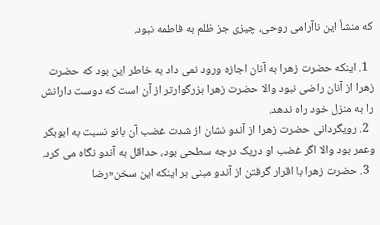که منشأ این ناآرامی روحی، چیزی جز ظلم به فاطمه نبود.

  1. اینکه حضرت زهرا به آنان اجازه ورود نمی داد به خاطر این بود که حضرت زهرا از آنان راضی نبود والا حضرت زهرا بزرگوارتر از آن است که دوست دارانش را به منزل خود راه ندهد.
  2. رویگردانی حضرت زهرا از آندو نشان از شدت غضب آن بانو نسبت به ابوبکر وعمر بود والا اگر غضب او دریک درجه سطحی بود، حداقل به آندو نگاه می کرد.
  3. حضرت زهرا با اقرار گرفتن از آندو مبنی بر اینکه این سخن«رضا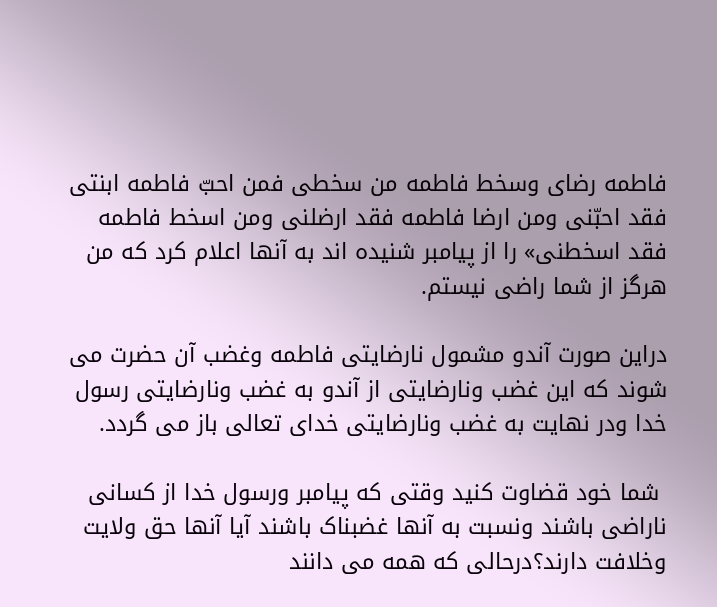فاطمه رضای وسخط فاطمه من سخطی فمن احبّ فاطمه ابنتی فقد احبّنی ومن ارضا فاطمه فقد ارضلنی ومن اسخط فاطمه فقد اسخطنی» را از پیامبر شنیده اند به آنها اعلام کرد که من هرگز از شما راضی نیستم.

دراین صورت آندو مشمول نارضایتی فاطمه وغضب آن حضرت می شوند که این غضب ونارضایتی از آندو به غضب ونارضایتی رسول خدا ودر نهایت به غضب ونارضایتی خدای تعالی باز می گردد.

 شما خود قضاوت کنید وقتی که پیامبر ورسول خدا از کسانی ناراضی باشند ونسبت به آنها غضبناک باشند آیا آنها حق ولایت وخلافت دارند؟درحالی که همه می دانند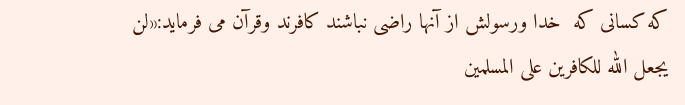که کسانی که  خدا ورسولش از آنها راضی نباشند کافرند وقرآن می فرماید:«لن یجعل الله للکافرین علی المسلمین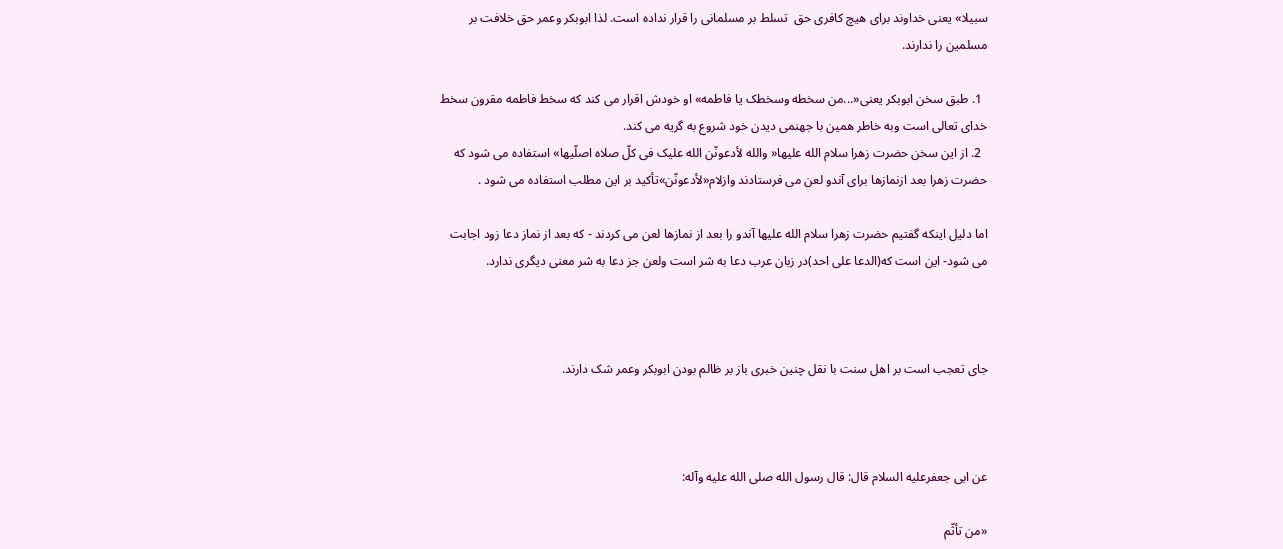سبیلا» یعنی خداوند برای هیچ کافری حق  تسلط بر مسلمانی را قرار نداده است. لذا ابوبکر وعمر حق خلافت بر مسلمین را ندارند.

  1. طبق سخن ابوبکر یعنی«...من سخطه وسخطک یا فاطمه» او خودش اقرار می کند که سخط فاطمه مقرون سخط خدای تعالی است وبه خاطر همین با جهنمی دیدن خود شروع به گریه می کند.
  2. از این سخن حضرت زهرا سلام الله علیها« والله لأدعونّن الله علیک فی کلّ صلاه اصلّیها» استفاده می شود که حضرت زهرا بعد ازنمازها برای آندو لعن می فرستادند وازلام«لأدعونّن»تأکید بر این مطلب استفاده می شود .

اما دلیل اینکه گفتیم حضرت زهرا سلام الله علیها آندو را بعد از نمازها لعن می کردند - که بعد از نماز دعا زود اجابت می شود- این است که(الدعا علی احد)در زبان عرب دعا به شر است ولعن جز دعا به شر معنی دیگری ندارد.



جای تعجب است بر اهل سنت با نقل چنین خبری باز بر ظالم بودن ابوبکر وعمر شک دارند.



عن ابی جعفرعلیه السلام قال: قال رسول الله صلی الله علیه وآله:

«من تأثّم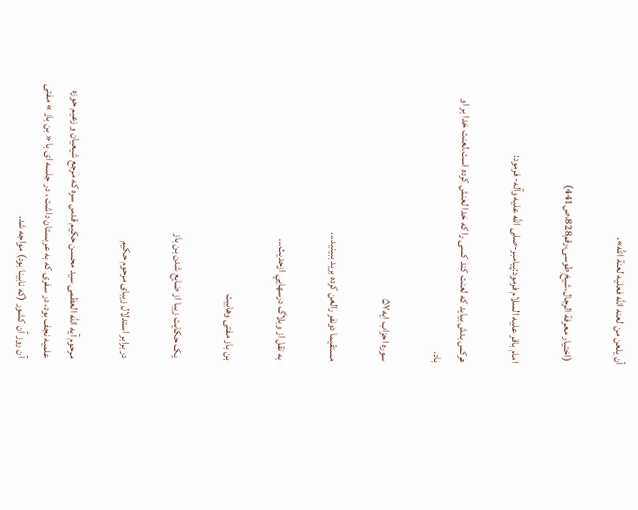أن یلعن من لعنه الله فعلیه لعنة الله».

 (اختیار معرفة الرجال،شیخ طوسی،رقم828،ص441)

امام باقر علیه السلام فرمود:پیامبر-صلی الله علیه وآله- فرمود:

هرکس بدش بیاید که لعنت کند کسی را که خدا لعنش کرده است،لعنت خدا بر او باد.

سوره احزاب ایه۵۷

مستقیما دونفر رالعن کرده برید ببینید...

به نقل از وبلاگ درسهايي ازحديث...

بن باز مفتی وهابیت

 یک حکایت زیبا از ضایع شدن بن باز

در برابر استدلال زیبای مرحوم حکیم

مرحوم آيه الله العظمى سيد محسن حكيم قدس سره كه مرجع شيعيان و زعيم حوزه علميه نجف بود، در سفرى كه به عربستان داشت ، در جلسه اى با « بن باز » مفتى آن روز آن كشور (كه نابينا بود) مواجه شد.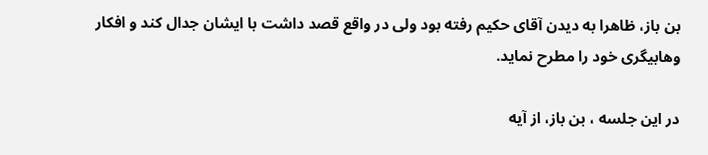بن باز، ظاهرا به ديدن آقاى حكيم رفته بود ولى در واقع قصد داشت با ايشان جدال كند و افكار وهابيگرى خود را مطرح نمايد.

در اين جلسه ، بن باز، از آيه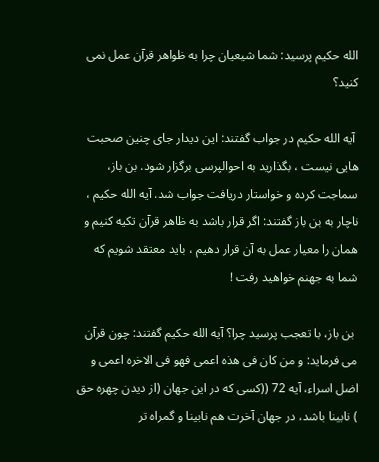الله حكيم پرسيد: شما شيعيان چرا به ظواهر قرآن عمل نمى كنيد؟

 آيه الله حكيم در جواب گفتند: اين ديدار جاى چنين صحبت هايى نيست ، بگذاريد به احوالپرسى برگزار شود. بن باز، سماجت كرده و خواستار دريافت جواب شد. آيه الله حكيم ، ناچار به بن باز گفتند: اگر قرار باشد به ظاهر قرآن تكيه كنيم و همان را معيار عمل به آن قرار دهيم ، بايد معتقد شويم كه شما به جهنم خواهيد رفت !

 بن باز، با تعجب پرسيد چرا؟ آيه الله حكيم گفتند: چون قرآن مى فرمايد: و من كان فى هذه اعمى فهو فى الاخره اعمى و اضل اسراء، آيه 72 ((كسى كه در اين جهان (از ديدن چهره حق ) نابينا باشد، در جهان آخرت هم نابينا و گمراه تر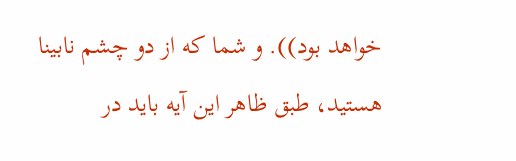خواهد بود)). و شما كه از دو چشم نابينا هستيد، طبق ظاهر اين آيه بايد در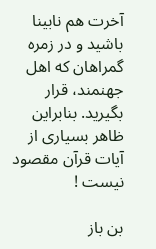آخرت هم نابينا باشيد و در زمره گمراهان كه اهل جهنمند، قرار بگيريد. بنابراين ظاهر بسيارى از آيات قرآن مقصود نيست !

بن باز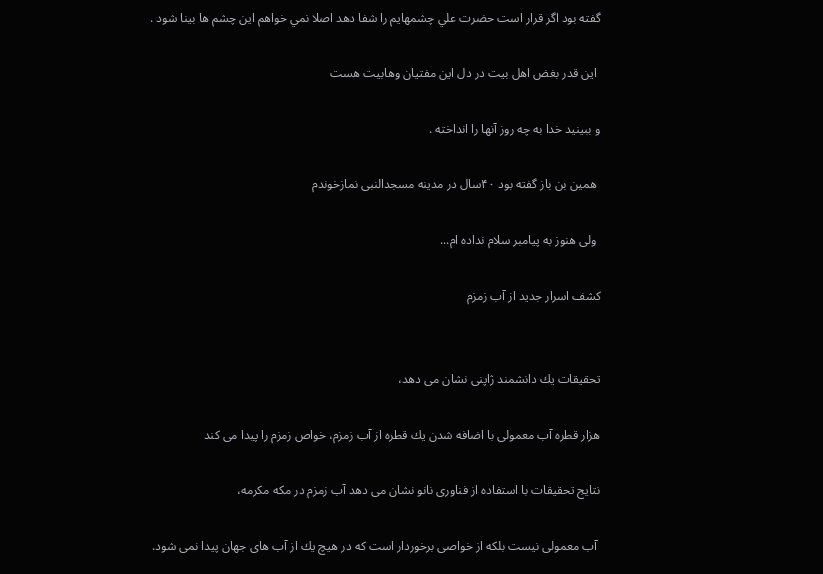گفته بود اگر قرار است حضرت علي چشمهايم را شفا دهد اصلا نمي خواهم اين چشم ها بينا شود .

 اين قدر بغض اهل بيت در دل اين مفتيان وهابيت هست

و ببينيد خدا به چه روز آنها را انداخته .

 همین بن باز گفته بود ۴۰سال در مدینه مسجدالنبی نمازخوندم

 ولی هنوز به پیامبر سلام نداده ام...

كشف اسرار جديد از آب زمزم


تحقيقات يك دانشمند ژاپنى نشان مى دهد،

هزار قطره آب معمولى با اضافه شدن يك قطره از آب زمزم، خواص زمزم را پيدا مى كند

نتايج تحقيقات با استفاده از فناورى نانو نشان مى دهد آب زمزم در مكه مكرمه،

 آب معمولى نيست بلكه از خواصى برخوردار است كه در هيچ يك از آب هاى جهان پيدا نمى شود.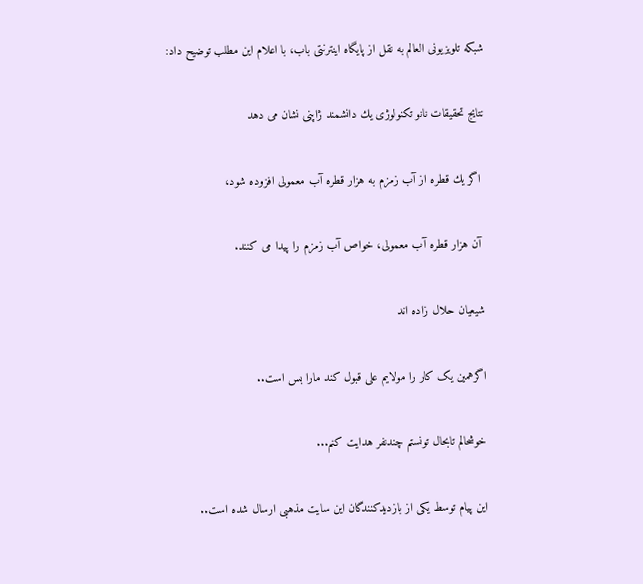شبكه تلويزيونى العالم به نقل از پايگاه اينترنتى باب، با اعلام اين مطلب توضيح داد:

نتايج تحقيقات نانو تكنولوژى يك دانشمند ژاپنى نشان مى دهد

 اگر يك قطره از آب زمزم به هزار قطره آب معمولى افزوده شود،

 آن هزار قطره آب معمولى، خواص آب زمزم را پيدا مى كنند.

شیعیان حلال زاده اند

اگرهمین یک کار را مولایم علی قبول کند مارا بس است..

خوشحالم تابحال تونستم چندنفر هدایت کنم...

این پیام توسط یکی از بازدیدکنندگان این سایت مذهبی ارسال شده است..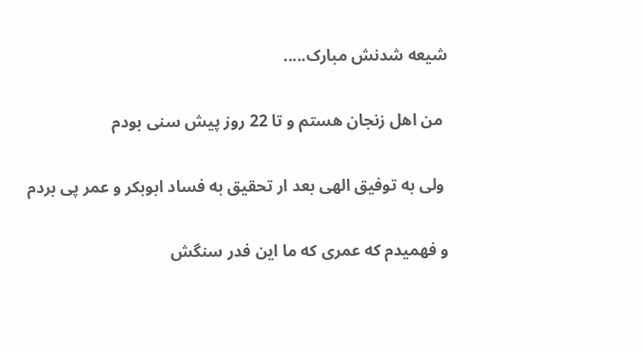شیعه شدنش مبارک.....

 من اهل زنجان هستم و تا 22 روز پیش سنی بودم

 ولی به توفیق الهی بعد ار تحقیق به فساد ابوبکر و عمر پی بردم

و فهمیدم که عمری که ما این فدر سنگش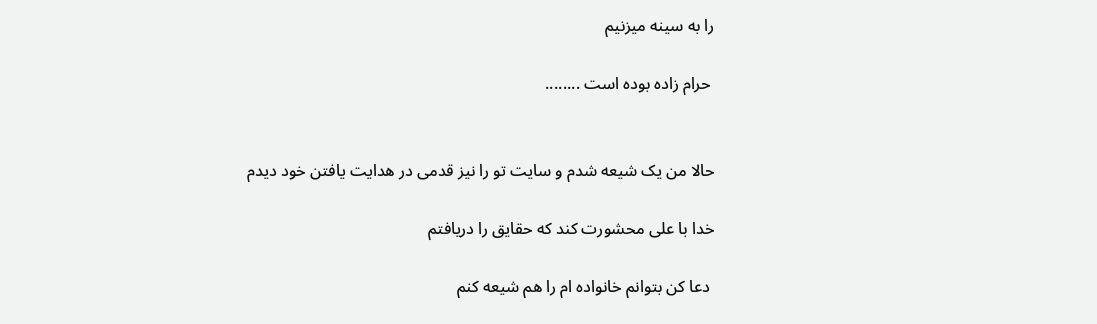را به سینه میزنیم

 حرام زاده بوده است ........


حالا من یک شیعه شدم و سایت تو را نیز قدمی در هدایت یافتن خود دیدم

خدا با علی محشورت کند که حقایق را دریافتم

 دعا کن بتوانم خانواده ام را هم شیعه کنم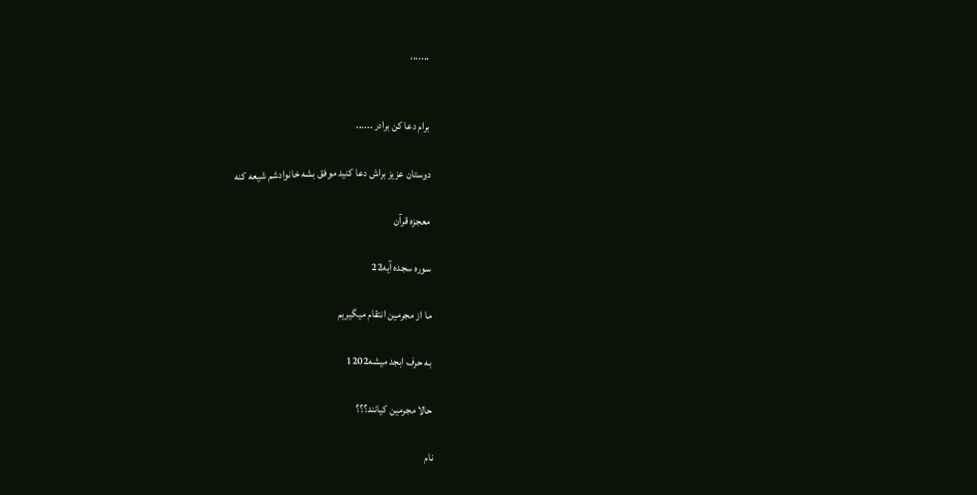.......


برام دعا کن برادر ......

دوستان عزیز براش دعا کنید موفق بشه خانوادشم شیعه کنه

معجزه قرآن

سوره سجده آیه22

ما از مجرمین انتقام میگیریم

به حرف ابجد میشه1202

حالا مجرمین کیانند؟؟؟

نام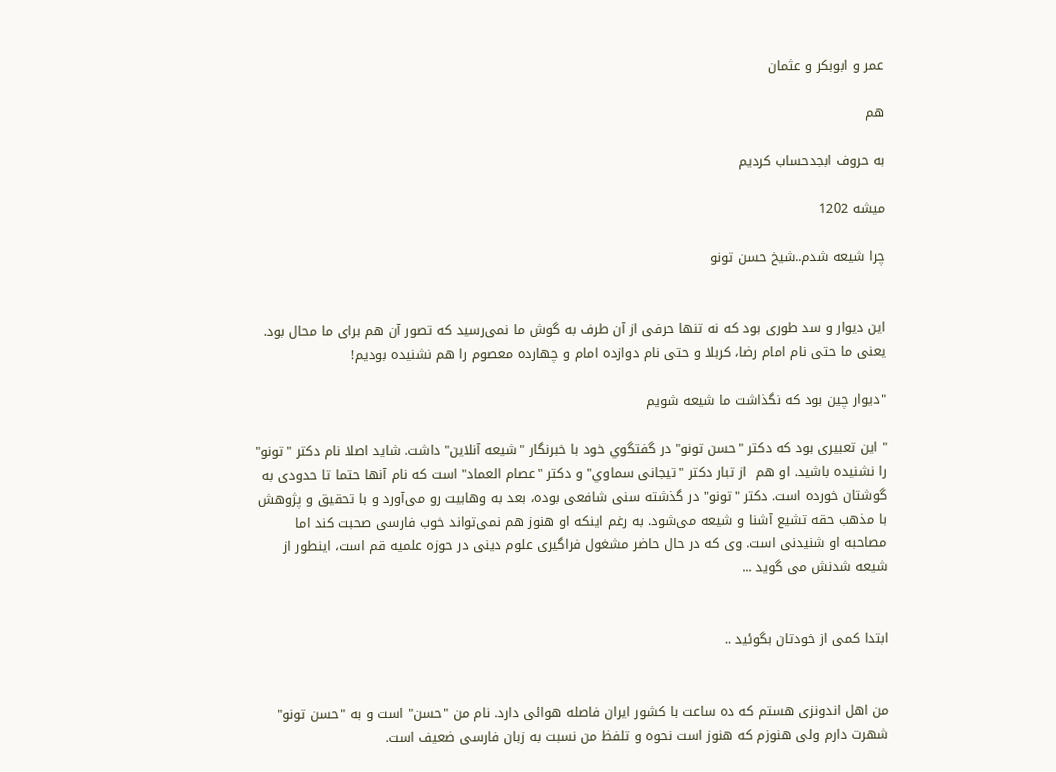عمر و ابوبکر و عثمان

هم

به حروف ابجدحساب کردیم

میشه 1202

چرا شیعه شدم..شیخ حسن تونو


این دیوار و سد طوری بود که نه تنها حرفی از آن طرف به گوش ما نمی‌رسید که تصور آن هم برای ما محال بود. یعنی ما حتی نام امام رضا، کربلا و حتی نام دوازده امام و چهارده معصوم را هم نشنیده بودیم!

"ديوار چين بود که نگذاشت ما شيعه شويم

" این تعبیری بود که دکتر "حسن تونو" در گفتگوي خود با خبرنگار "شيعه آنلاين" داشت. شاید اصلا نام دکتر "تونو" را نشنیده باشید. او هم  از تبار دکتر "تیجانی سماوي" و دکتر "عصام العماد" است که نام آنها حتما تا حدودی به گوشتان خورده است. دکتر "تونو" در گذشته سنی شافعی بوده، بعد به وهابیت رو می‌آورد و با تحقیق و پژوهش با مذهب حقه تشیع آشنا و شیعه می‌شود. به رغم اینکه او هنوز هم نمی‌تواند خوب فارسی صحبت کند اما مصاحبه او شنیدنی است. وی که در حال حاضر مشغول فراگیری علوم دینی در حوزه علمیه قم است، اینطور از شیعه شدنش می گوید ...


ابتدا کمی از خودتان بگوئید ..


من اهل اندونزی هستم که ده ساعت با کشور ایران فاصله هوائی دارد. نام من "حسن" است و به "حسن تونو" شهرت دارم ولی هنوزم که هنوز است نحوه و تلفظ من نسبت به زبان فارسی ضعیف است.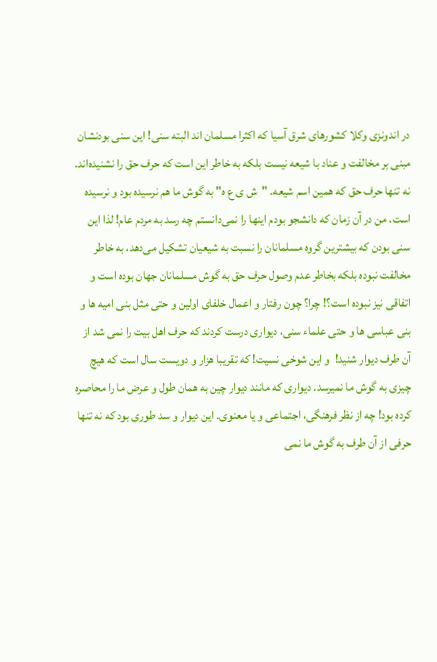در اندونزی وکلا کشورهای شرق آسیا که اکثرا مسلمان اند البته سنی! این سنی بودنشان مبنی بر مخالفت و عناد با شیعه نیست بلکه به خاطر این است که حرف حق را نشنیده‌اند. نه تنها حرف حق که همین اسم شیعه. "ش ی ع ه" به گوش ما هم نرسیده بود و نرسیده است. من در آن زمان که دانشجو بودم اینها را نمی‌دانستم چه رسد به مردم عام! لذا این سنی بودن که بیشترین گروه مسلمانان را نسبت به شیعیان تشکیل می‌دهد، به خاطر مخالفت نبوده بلکه بخاطر عدم وصول حرف حق به گوش مسلمانان جهان بوده است و اتفاقی نیز نبوده است؟! چرا؟ چون رفتار و اعمال خلفای اولین و حتی مثل بنی امیه ها و بنی عباسی ها و حتی علماء سنی، دیواری درست کردند که حرف اهل بیت را نمی شد از آن طرف دیوار شنید!  و این شوخی نسیت! که تقریبا هزار و دویست سال است که هیچ چیزی به گوش ما نمیرسد. دیواری که مانند دیوار چین به همان طول و عرض ما را محاصره کرده بود! چه از نظر فرهنگی، اجتماعی و یا معنوی. این دیوار و سد طوری بود که نه تنها حرفی از آن طرف به گوش ما نمی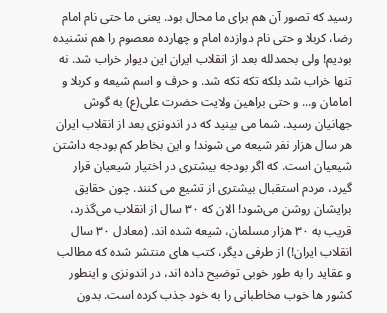رسید که تصور آن هم برای ما محال بود. یعنی ما حتی نام امام رضا، کربلا و حتی نام دوازده امام و چهارده معصوم را هم نشنیده بودیم! ولی بحمدلله بعد از انقلاب ایران این دیوار خراب شد. نه تنها خراب شد بلکه تکه تکه شد. و حرف و اسم شیعه و کربلا و امامان و... و حتی براهین ولایت حضرت علی(ع) به گوش جهانیان رسید. شما می بینید که در اندونزی بعد از انقلاب ایران هر سال هزار نفر شیعه می شوند! و این بخاطر کم بودجه داشتن شیعیان است. که اگر بودجه بیشتری در اختیار شیعیان قرار گیرد، مردم استقبال بیشتری از تشیع می کنند. چون حقایق برایشان روشن می‌شود! الان که ۳۰ سال از انقلاب می‌گذرد، قریب به ۳۰ هزار مسلمان، شیعه شده اند. (معادل ۳۰ سال انقلاب ایران!) از طرفی دیگر، کتب های منتشر شده که مطالب و عقاید را به طور خوبی توضیح داده اند، در اندونزی و اینطور کشور ها خوب مخاطبانی را به خود جذب کرده است. بدون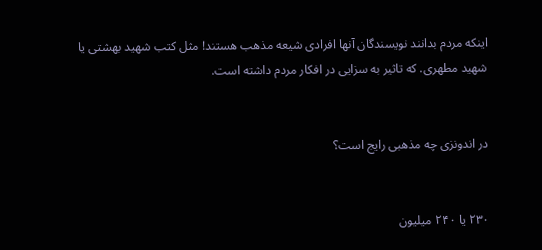اینکه مردم بدانند نویسندگان آنها افرادی شیعه مذهب هستند! مثل کتب شهید بهشتی یا شهید مطهری. که تاثیر به سزایی در افکار مردم داشته است.


در اندونزی چه مذهبی رایج است؟


۲۳۰ یا ۲۴۰ میلیون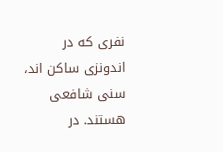نفری که در اندونزی ساکن اند، سنی شافعی هستند. در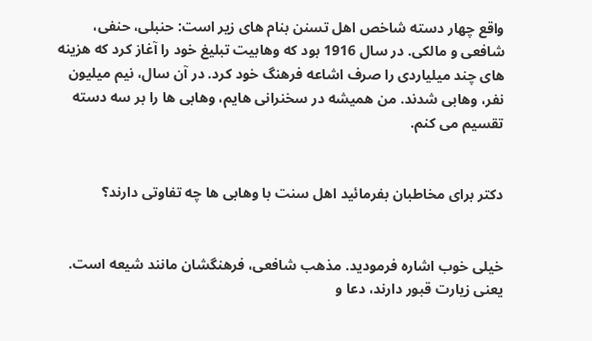واقع چهار دسته شاخص اهل تسنن بنام های زیر است: حنبلی، حنفی، شافعی و مالکی. در سال 1916 بود که وهابیت تبلیغ خود را آغاز کرد که هزینه های چند میلیاردی را صرف اشاعه فرهنگ خود کرد. در آن سال، نیم میلیون نفر، وهابی شدند. من همیشه در سخنرانی هایم، وهابی ها را بر سه دسته تقسیم می کنم.


دکتر برای مخاطبان بفرمائید اهل سنت با وهابی ها چه تفاوتی دارند؟


خیلی خوب اشاره فرمودید. مذهب شافعی، فرهنگشان مانند شیعه است. یعنی زیارت قبور دارند، دعا و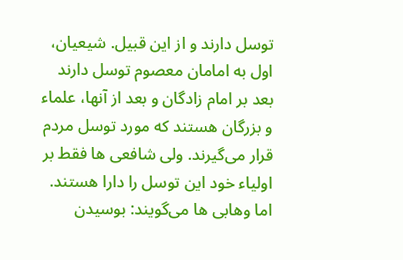توسل دارند و از این قبیل. شیعیان، اول به امامان معصوم توسل دارند بعد بر امام زادگان و بعد از آنها، علماء و بزرگان هستند که مورد توسل مردم قرار می‌گیرند. ولی شافعی ها فقط بر اولیاء خود این توسل را دارا هستند. اما وهابی ها می‌گویند: بوسیدن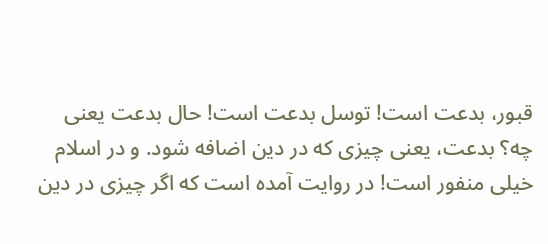قبور، بدعت است! توسل بدعت است! حال بدعت یعنی چه؟ بدعت، یعنی چیزی که در دین اضافه شود. و در اسلام خیلی منفور است! در روایت آمده است که اگر چیزی در دین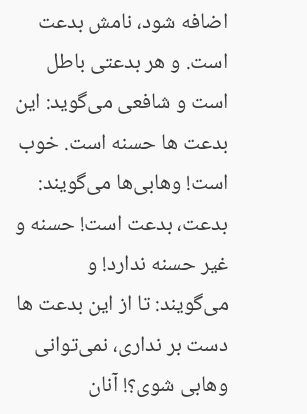اضافه شود، نامش بدعت است. و هر بدعتی باطل است و شافعی می‌گوید: این بدعت ها حسنه است. خوب است! وهابی‌ها می‌گویند: بدعت، بدعت است! حسنه و غیر حسنه ندارد! و می‌گویند: تا از این بدعت ها دست بر نداری، نمی‌توانی وهابی شوی؟! آنان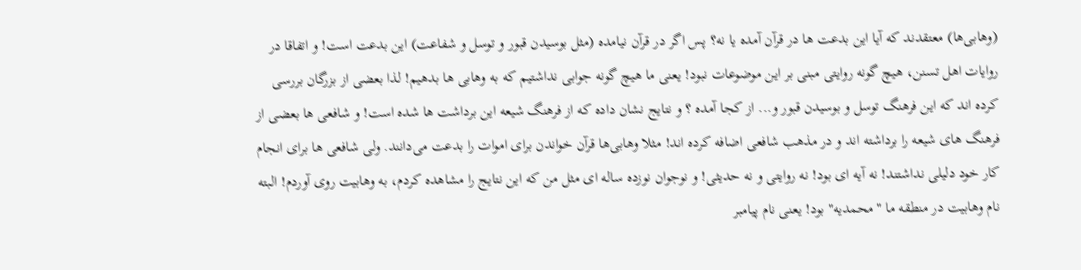(وهابی‌ها) معتقدند که آیا این بدعت ها در قرآن آمده یا نه؟ پس اگر در قرآن نیامده (مثل بوسیدن قبور و توسل و شفاعت) این بدعت است! و اتفاقا در روایات اهل تسنن، هیچ گونه روایتی مبنی بر این موضوعات نبود! یعنی ما هیچ گونه جوابی نداشتیم که به وهابی ها بدهیم! لذا بعضی از بزرگان بررسی کرده اند که این فرهنگ توسل و بوسیدن قبور و... از کجا آمده ؟ و نتایج نشان داده که از فرهنگ شیعه این برداشت ها شده است! و شافعی ها بعضی از فرهنگ های شیعه را برداشته اند و در مذهب شافعی اضافه کرده اند! مثلا وهابی‌ها قرآن خواندن برای اموات را بدعت می‌دانند. ولی شافعی ها برای انجام کار خود دلیلی نداشتند! نه آیه ای بود! نه روایتی و نه حدیثی! و نوجوان نوزده ساله ای مثل من که این نتایج را مشاهده کردم، به وهابیت روی آوردم! البته نام وهابیت در منطقه ما "محمدیه" بود! یعنی نام پیامبر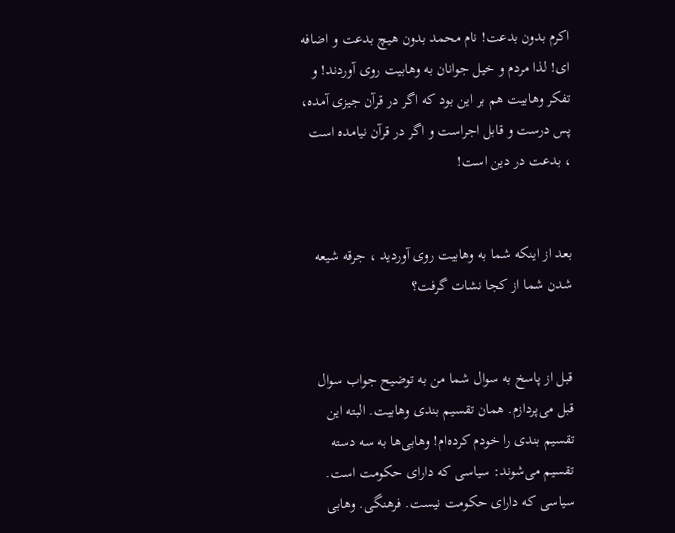اکرم بدون بدعت! نام محمد بدون هیچ بدعت و اضافه ای! لذا مردم و خیل جوانان به وهابیت روی آوردند! و تفکر وهابیت هم بر این بود که اگر در قرآن جیزی آمده، پس درست و قابل اجراست و اگر در قرآن نیامده است ، بدعت در دین است!


بعد از اینکه شما به وهابیت روی آوردید ، جرقه شیعه شدن شما از کجا نشات گرفت؟


قبل از پاسخ به سوال شما من به توضیح جواب سوال قبل می‌پردازم. همان تقسیم بندی وهابیت. البته این تقسیم بندی را خودم کرده‌ام! وهابی‌ها به سه دسته تقسیم می‌شوند: سیاسی که دارای حکومت است. سیاسی که دارای حکومت نیست. فرهنگی. وهابی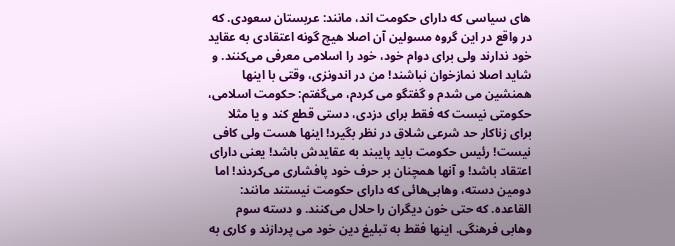های سیاسی که دارای حکومت اند، مانند: عربستان سعودی. که در واقع در این گروه مسولین آن اصلا هیچ گونه اعتقادی به عقاید خود ندارند ولی برای دوام خود، خود را اسلامی معرفی می‌کنند. و شاید اصلا نمازخوان نباشند! من در اندونزی، وقتی با اینها همنشین می شدم و گفتگو می کردم، می‌گفتم: حکومت اسلامی، حکومتی نیست که فقط برای دزدی، دستی قطع کند و یا مثلا برای زناکار حد شرعی شلاق در نظر بگیرد! اینها هست ولی کافی نیست! رئیس حکومت باید پایبند به عقایدش باشد! یعنی دارای اعتقاد باشد! و آنها همچنان بر حرف خود پافشاری می‌کردند! اما دومین دسته، وهابی‌هائی که دارای حکومت نیستند مانند: القاعده. که حتی خون دیگران را حلال می‌کنند. و دسته سوم وهابی فرهنگی. اینها فقط به تبلیغ دین خود می پردازند و کاری به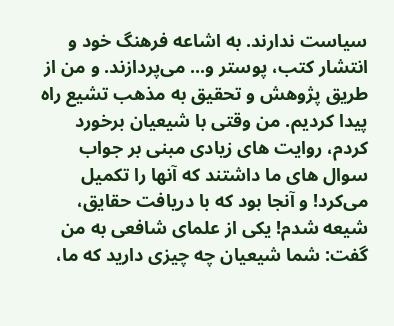سیاست ندارند. به اشاعه فرهنگ خود و انتشار کتب، پوستر و... می‌پردازند. و من از طریق پژوهش و تحقیق به مذهب تشیع راه پیدا کردیم. من وقتی با شیعیان برخورد کردم، روایت های زیادی مبنی بر جواب سوال های ما داشتند که آنها را تکمیل می‌کرد! و آنجا بود که با دریافت حقایق، شیعه شدم! یکی از علمای شافعی به من گفت: شما شیعیان چه چیزی دارید که ما،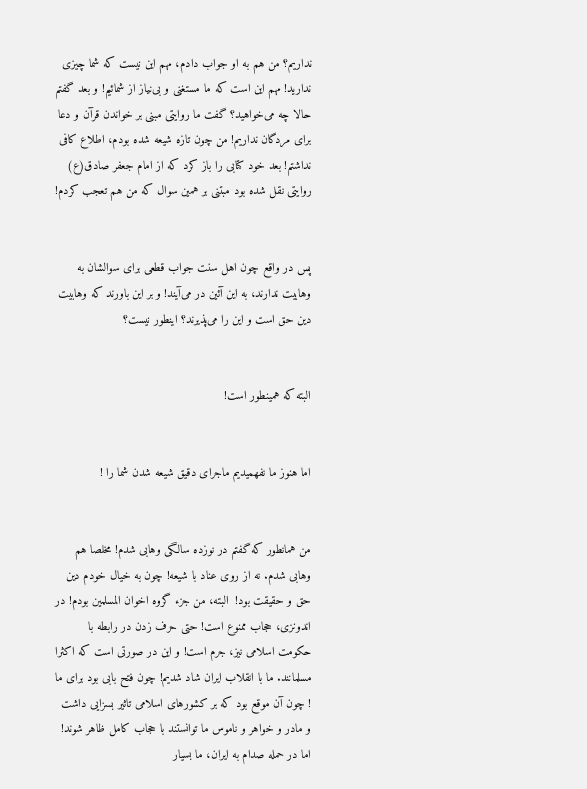نداریم؟ من هم به او جواب دادم، مهم این نیست که شما چیزی ندارید! مهم این است که ما مستغنی و بی‌نیاز از شمائیم! و بعد گفتم حالا چه می‌خواهید؟ گفت ما روایتی مبنی بر خواندن قرآن و دعا برای مردگان نداریم! من چون تازه شیعه شده بودم، اطلاع کافی نداشتم! بعد خود کتابی را باز کرد که از امام جعفر صادق(ع) روایتی نقل شده بود مبتنی بر همین سوال که من هم تعجب کردم!


پس در واقع چون اهل سنت جواب قطعی برای سوالشان به وهابیت ندارند، به این آئین در می‌آیند! و بر این باورند که وهابیت دین حق است و این را می‌پذیرند؟ اینطور نیست؟


البته که همینطور است!


اما هنوز ما نفهمیدیم ماجرای دقیق شیعه شدن شما را !


من همانطور که گفتم در نوزده سالگی وهابی شدم! مخلصا هم وهابی شدم. نه از روی عناد با شیعه! چون به خیال خودم دین حق و حقیقت بود!  البته، من جزء گروه اخوان المسلمین بودم! در اندونزی، حجاب ممنوع است! حتی حرف زدن در رابطه با حکومت اسلامی نیز، جرم است! و این در صورتی است که اکثرا مسلمانند. ما با انقلاب ایران شاد شدیم! چون فتح بابی بود برای ما ! چون آن موقع بود که بر کشورهای اسلامی تاثیر بسزایی داشت و مادر و خواهر و ناموس ما توانستند با حجاب کامل ظاهر شوند! اما در حمله صدام به ایران، ما بسیار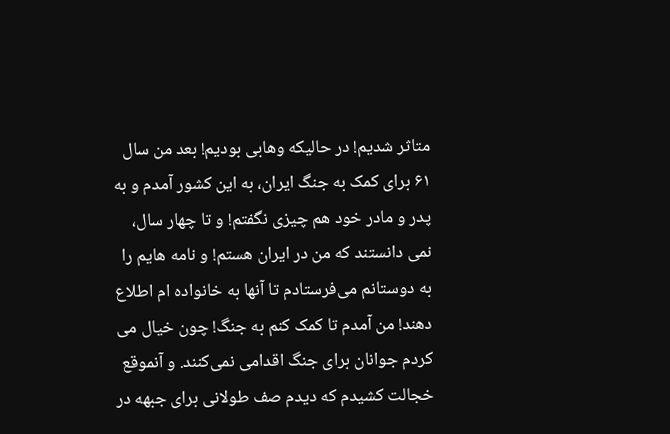متاثر شدیم! در حالیکه وهابی بودیم! بعد من سال ۶۱ برای کمک به جنگ ایران، به این کشور آمدم و به پدر و مادر خود هم چیزی نگفتم! و تا چهار سال، نمی دانستند که من در ایران هستم! و نامه هایم را به دوستانم می‌فرستادم تا آنها به خانواده ام اطلاع دهند! من آمدم تا کمک کنم به جنگ! چون خیال می کردم جوانان برای جنگ اقدامی نمی‌کنند. و آنموقع خجالت کشیدم که دیدم صف طولانی برای جبهه در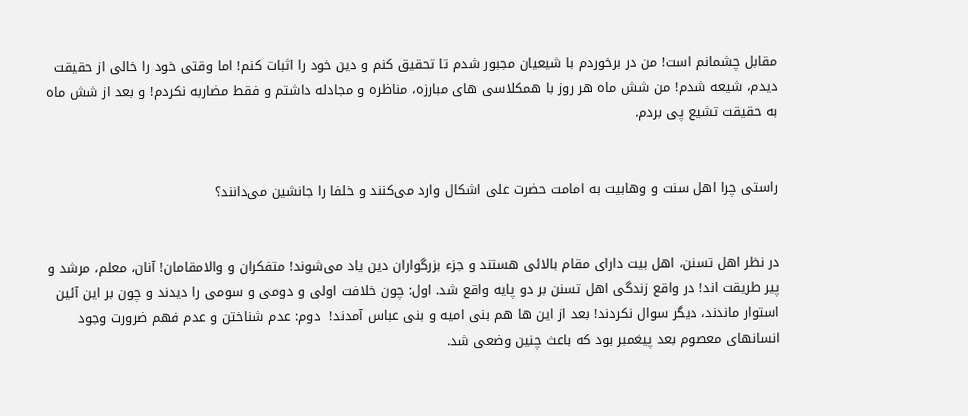مقابل چشمانم است! من در برخوردم با شیعیان مجبور شدم تا تحقیق کنم و دین خود را اثبات کنم! اما وقتی خود را خالی از حقیقت دیدم، شیعه شدم! من شش ماه هر روز با همکلاسی های مبارزه، مناظره و مجادله داشتم و فقط مضاربه نکردم! و بعد از شش ماه به حقیقت تشیع پی بردم.


راستی چرا اهل سنت و وهابیت به امامت حضرت علی اشکال وارد می‌کنند و خلفا را جانشین می‌دانند؟


در نظر اهل تسنن، اهل بیت دارای مقام بالائی هستند و جزء بزرگواران دین یاد می‌شوند! متفکران و والامقامان! آنان، معلم، مرشد و پیر طریقت اند! در واقع زندگی اهل تسنن بر دو پایه واقع شد. اول: چون خلافت اولی و دومی و سومی را دیدند و چون بر این آئین استوار ماندند، دیگر سوال نکردند! بعد از این ها هم بنی امیه و بنی عباس آمدند!  دوم: عدم شناختن و عدم فهم ضرورت وجود انسانهای معصوم بعد پیغمبر بود که باعث چنین وضعی شد.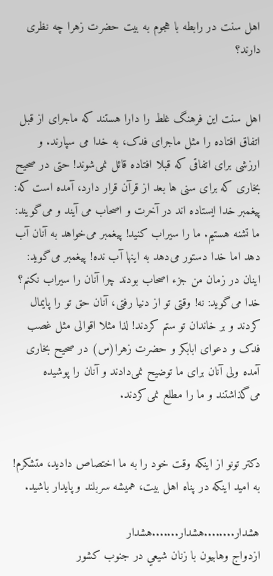اهل سنت در رابطه با هجوم به بیت حضرت زهرا چه نظری دارند؟


اهل سنت این فرهنگ غلط را دارا هستند که ماجرای از قبل اتفاق افتاده را مثل ماجرای فدک، به خدا می سپارند. و ارزشی برای اتفاقی که قبلا افتاده قائل نمی‌شوند! حتی در صحیح بخاری که برای سنی ها بعد از قرآن قرار دارد، آمده است که: پیغمبر خدا ایستاده اند در آخرت و اصحاب می آیند و می‌گویند: ما تشنه هستیم. ما را سیراب کنید! پیغمبر می‌خواهد به آنان آب دهد اما خدا دستور می‌دهد به اینها آب نده! پیغمبر می‌گوید: اینان در زمان من جزء اصحاب بودند چرا آنان را سیراب نکنم؟ خدا می‌گوید: نه! وقتی تو از دنیا رفتی، آنان حق تو را پایمال کردند و بر خاندان تو ستم کردند! لذا مثلا اقوالی مثل غصب فدک و دعوای ابابکر و حضرت زهرا(س) در صحیح بخاری آمده ولی آنان برای ما توضیح نمی‌دادند و آنان را پوشیده می‌گذاشتند و ما را مطلع نمی‌کردند.


دکتر تونو از اینکه وقت خود را به ما اختصاص دادید، متشکرم! به امید اینکه در پناه اهل بیت، همیشه سربلند و پایدار باشید.

هشدار........هشدار.......هشدار
ازدواج وهابيون با زنان شيعي در جنوب كشور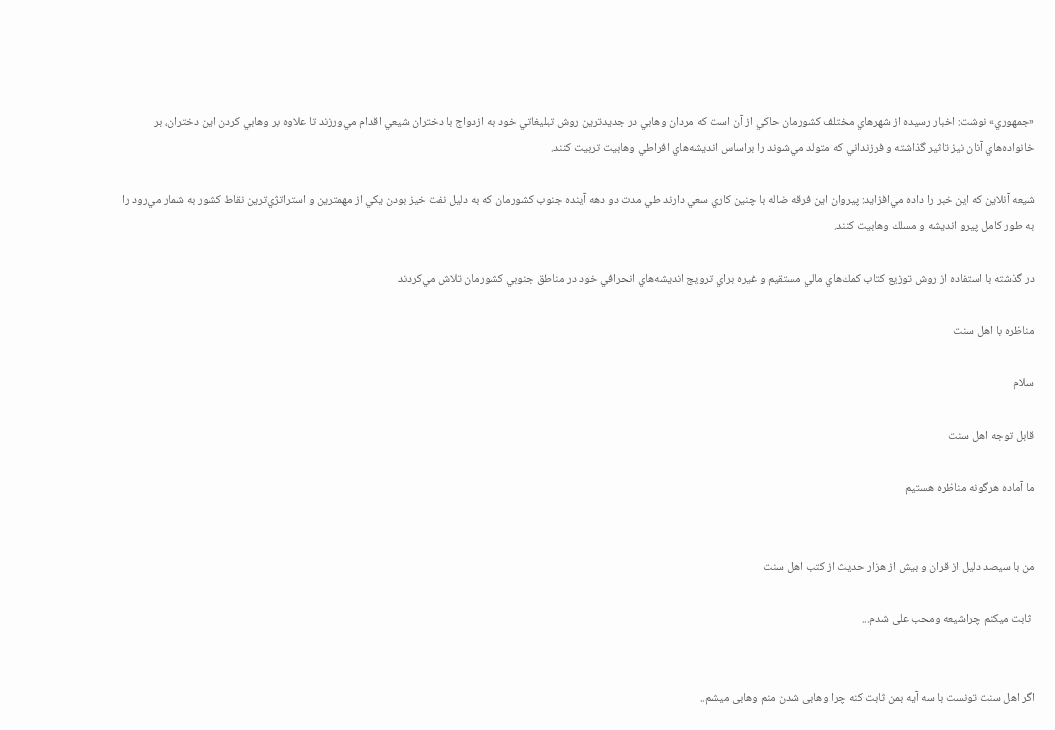«جمهوري» نوشت: اخبار رسيده از شهرهاي مختلف كشورمان حاكي از آن است كه مردان وهابي در جديدترين روش تبليغاتي خود به ازدواج با دختران شيعي اقدام مي‌ورزند تا علاوه بر وهابي كردن اين دختران، بر خانواده‌هاي آنان نيز تاثير گذاشته و فرزنداني كه متولد مي‌شوند را براساس انديشه‌هاي افراطي وهابيت تربيت كنند.

شيعه آنلاين كه اين خبر را داده مي‌افزايد: پيروان اين فرقه ضاله با چنين كاري سعي دارند طي مدت دو دهه آينده جنوب كشورمان كه به دليل نفت خيز بودن يكي از مهمترين و استراتژي‌ترين نقاط كشور به شمار مي‌رود را به طور كامل پيرو انديشه و مسلك وهابيت كنند.

در گذشته با استفاده از روش توزيع كتاب كمك‌هاي مالي مستقيم و غيره براي ترويج انديشه‌هاي انحرافي خود در مناطق جنوبي كشورمان تلاش مي‌كردند

مناظره با اهل سنت

سلام

قابل توجه اهل سنت

ما آماده هرگونه مناظره هستيم


من با سیصد دلیل از قران و بیش از هزار حدیث از کتب اهل سنت

 ثابت میکنم چراشیعه ومحب علی شدم...


اگر اهل سنت تونست با سه آیه بمن ثابت کنه چرا وهابی شدن منم وهابی میشم..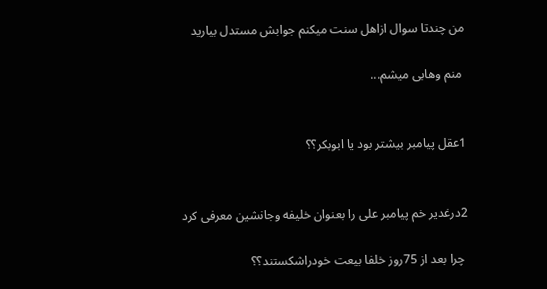من چندتا سوال ازاهل سنت میکنم جوابش مستدل بیارید

 منم وهابی میشم...


1عقل پیامبر بیشتر بود یا ابوبکر؟؟


2درغدیر خم پیامبر علی را بعنوان خلیفه وجانشین معرفی کرد

 چرا بعد از 75روز خلفا بیعت خودراشکستند؟؟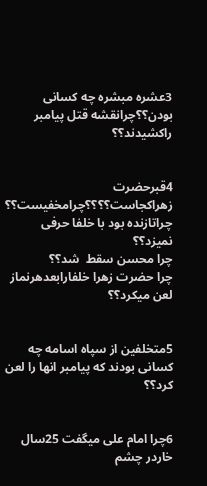3عشره مبشره چه کسانی بودن؟؟چرانقشه قتل پیامبر راکشیدند؟؟


4قبرحضرت زهراکجاست؟؟؟؟چرامخفیست؟؟
چراتازنده بود با خلفا حرفی نمیزد؟؟
چرا محسن سقط  شد؟؟
چرا حضرت زهرا خلفارابعدهرنماز لعن میکرد؟؟


5متخلفین از سپاه اسامه چه کسانی بودند که پیامبر انها را لعن کرد؟؟


6چرا امام علی میگفت 25سال خاردر چشم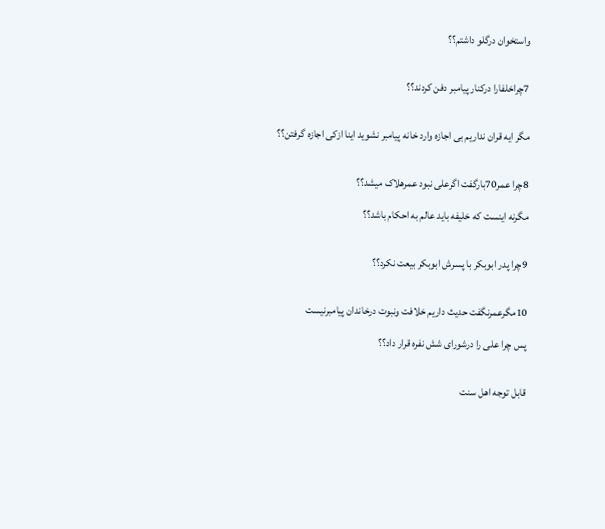واستخوان درگلو داشتم؟؟


7چراخلفارا درکنار پیامبر دفن کردند؟؟


مگر ایه قران نداریم بی اجازه وارد خانه پیامبر نشوید اینا ازکی اجازه گرفتن؟؟


8چرا عمر70بارگفت اگرعلی نبود عمرهلاک میشد؟؟

مگرنه اینست که خلیفه باید عالم به احکام باشد؟؟


9چرا پدر ابوبکر با پسرش ابوبكر بیعت نکرد؟؟


10مگرعمرنگفت حدیث داریم خلافت ونبوت درخاندان پیامبرنیست

پس چرا علی را درشورای شش نفره قرار داد؟؟


قابل توجه اهل سنت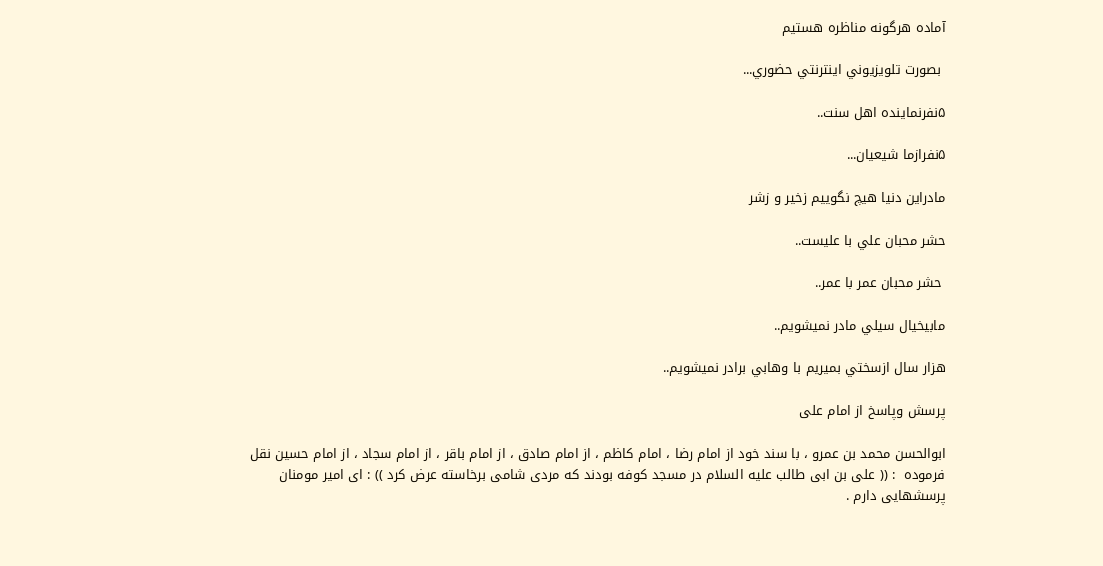آماده هرگونه مناظره هستيم

 بصورت تلويزيوني اينترنتي حضوري...

۵نفرنماينده اهل سنت..

۵نفرازما شيعيان...

مادراين دنيا هيچ نگوييم زخير و زشر

حشر محبان علي با عليست..

 حشر محبان عمر با عمر..

مابيخيال سيلي مادر نميشويم..

هزار سال ازسختي بميريم با وهابي برادر نميشويم..

پرسش وپاسخ از امام علی

ابوالحسن محمد بن عمرو ، با سند خود از امام رضا ، امام کاظم ، از امام صادق ، از امام باقر ، از امام سجاد ، از امام حسین نقل فرموده  : (( علی بن ابی طالب علیه السلام در مسجد کوفه بودند که مردی شامی برخاسته عرض کرد )) : ای امیر مومنان پرسشهایی دارم .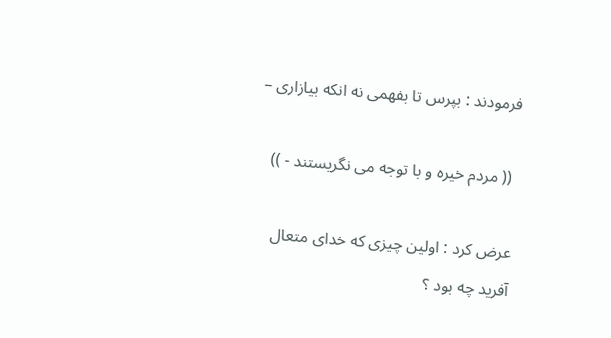فرمودند : بپرس تا بفهمی نه انکه بیازاری –

 (( مردم خیره و با توجه می نگریستند - ))

عرض کرد : اولین چیزی که خدای متعال آفرید چه بود ؟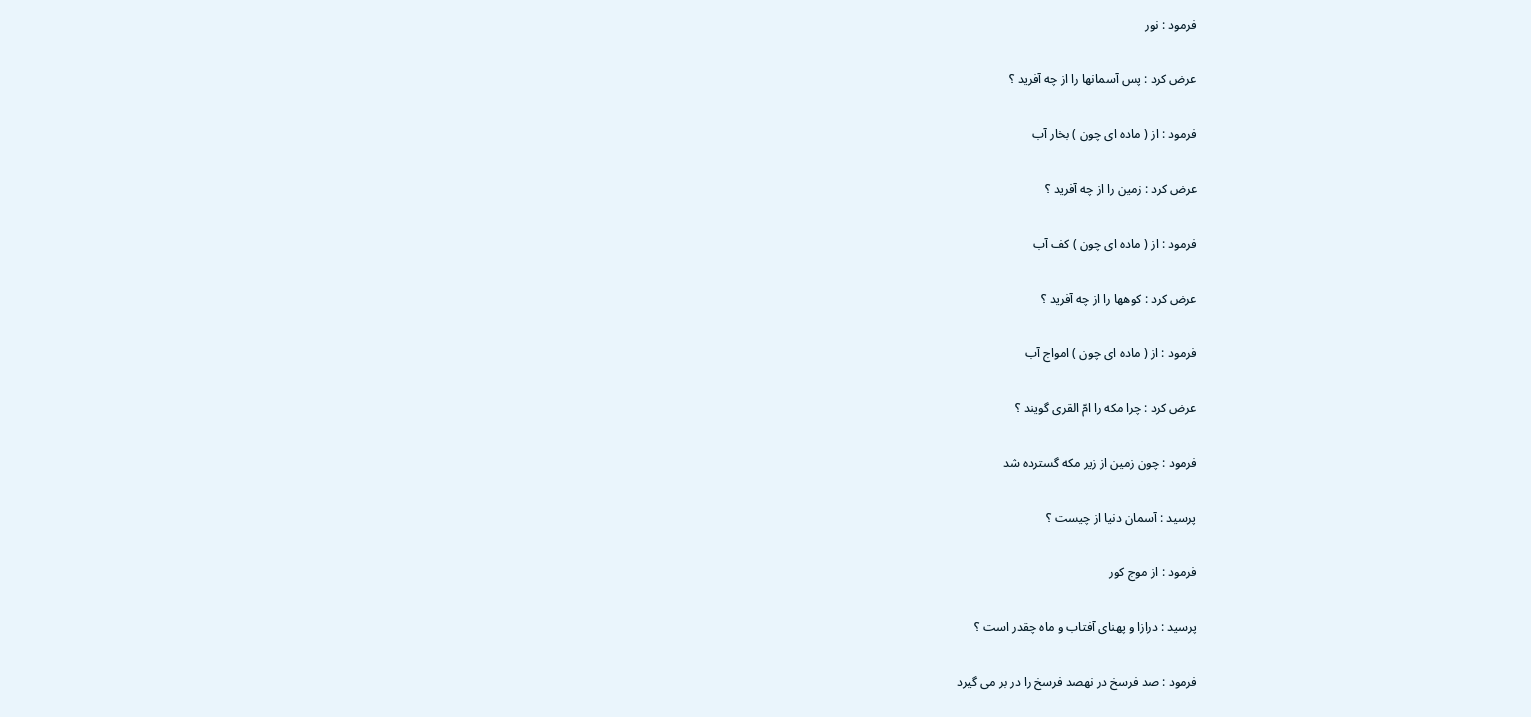فرمود : نور

عرض کرد : پس آسمانها را از چه آفرید ؟

فرمود : از ( ماده ای چون ) بخار آب

عرض کرد : زمین را از چه آفرید ؟

فرمود : از ( ماده ای چون ) کف آب

عرض کرد : کوهها را از چه آفرید ؟

فرمود : از ( ماده ای چون ) امواج آب

عرض کرد : چرا مکه را امّ القری گویند ؟

فرمود : چون زمین از زیر مکه گسترده شد

پرسید : آسمان دنیا از چیست ؟

فرمود : از موج کور

پرسید : درازا و پهنای آفتاب و ماه چقدر است ؟

فرمود : صد فرسخ در نهصد فرسخ را در بر می گیرد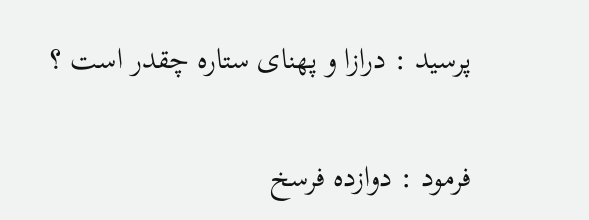پرسید : درازا و پهنای ستاره چقدر است ؟

فرمود : دوازده فرسخ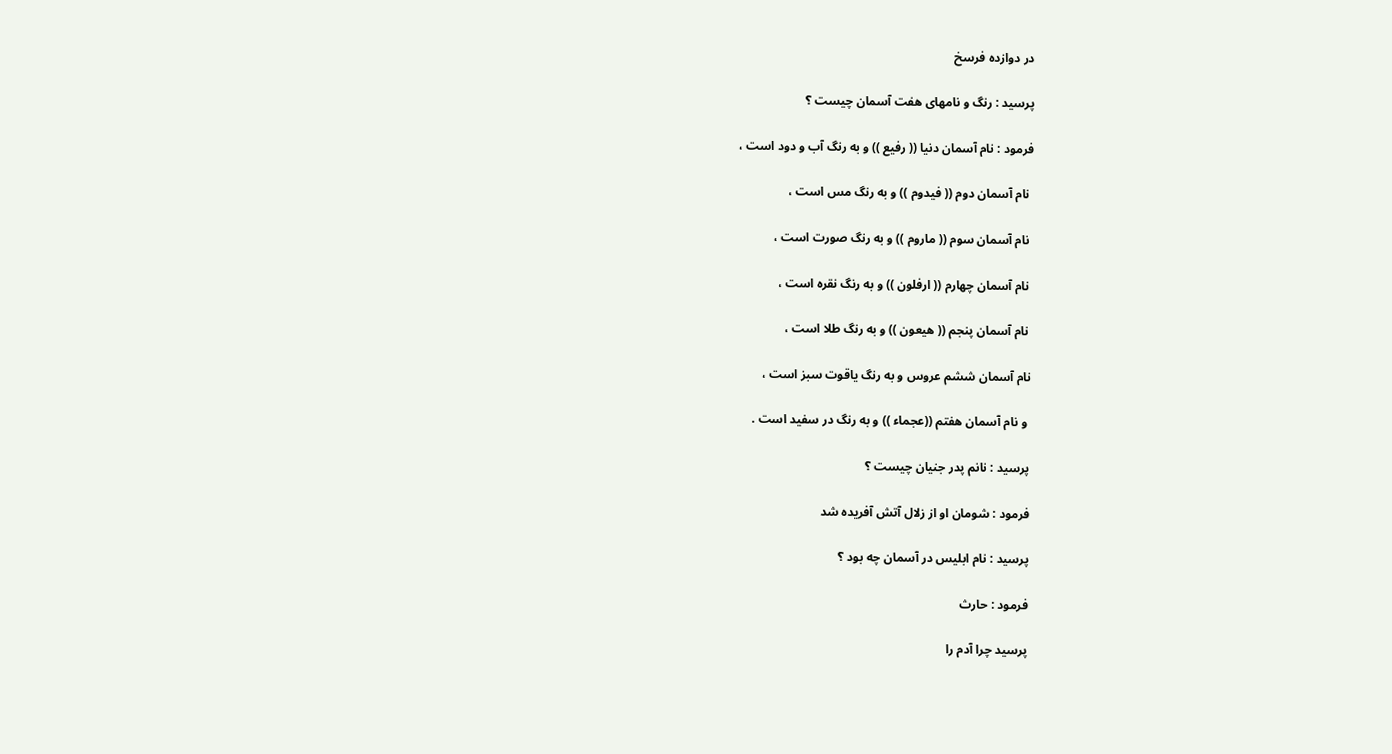در دوازده فرسخ

پرسید : رنگ و نامهای هفت آسمان چیست ؟

فرمود : نام آسمان دنیا (( رفیع )) و به رنگ آب و دود است ،

 نام آسمان دوم (( فیدوم )) و به رنگ مس است ،

 نام آسمان سوم (( ماروم )) و به رنگ صورت است ،

 نام آسمان چهارم (( ارفلون )) و به رنگ نقره است ،

 نام آسمان پنجم (( هیعون )) و به رنگ طلا است ،

نام آسمان ششم عروس و به رنگ یاقوت سبز است ،

 و نام آسمان هفتم ((عجماء )) و به رنگ در سفید است .

پرسید : نانم پدر جنیان چیست ؟

فرمود : شومان او از زلال آتش آفریده شد

پرسید : نام ابلیس در آسمان چه بود ؟

فرمود : حارث

پرسید چرا آدم را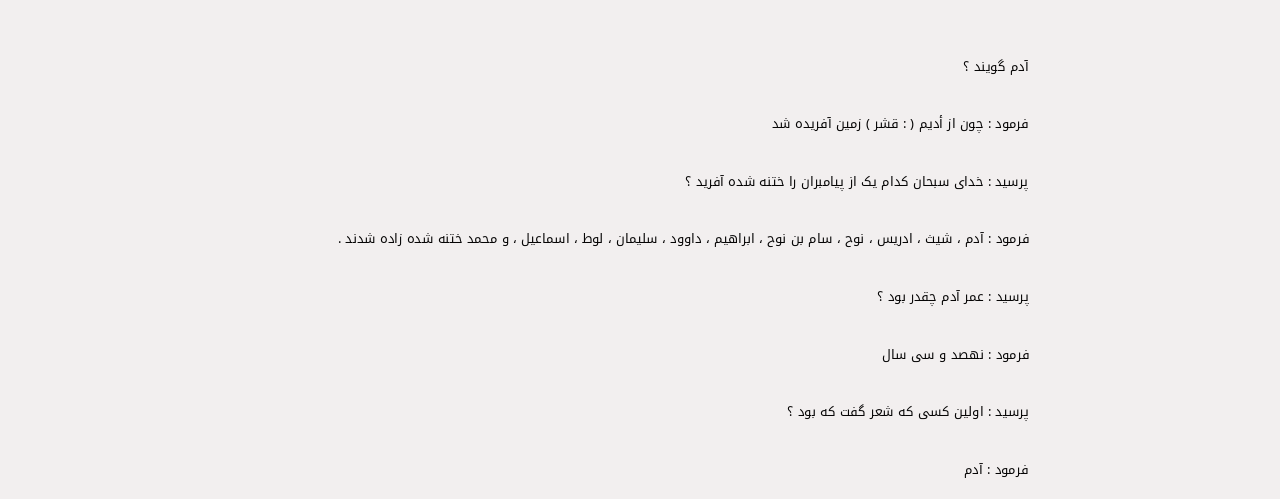آدم گویند ؟

فرمود : چون از أدیم ( : قشر ) زمین آفریده شد

پرسید : خدای سبحان کدام یک از پیامبران را ختنه شده آفرید ؟

فرمود : آدم ، شیث ، ادریس ، نوح ، سام بن نوح ، ابراهیم ، داوود ، سلیمان ، لوط ، اسماعیل ، و محمد ختنه شده زاده شدند .

پرسید : عمر آدم چقدر بود ؟

فرمود : نهصد و سی سال

پرسید : اولین کسی که شعر گفت که بود ؟

فرمود : آدم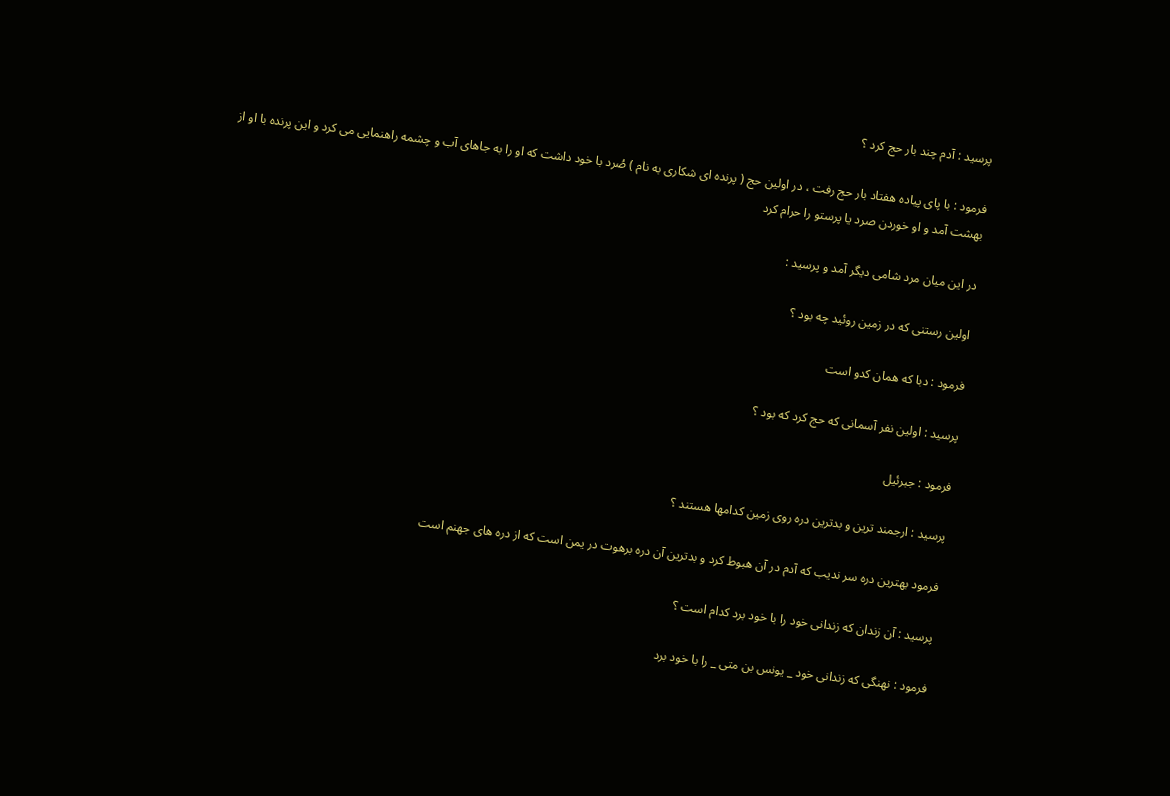پرسید : آدم چند بار حج کرد ؟

فرمود : با پای پیاده هفتاد بار حج رفت ، در اولین حج ( پرنده ای شکاری به نام ) صُرد با خود داشت که او را به جاهای آب و چشمه راهنمایی می کرد و این پرنده با او از بهشت آمد و او خوردن صرد یا پرستو را حرام کرد

در این میان مرد شامی دیگر آمد و پرسید :

اولین رستنی که در زمین روئید چه بود ؟

فرمود : دبا که همان کدو است

پرسید : اولین نفر آسمانی که حج کرد که بود ؟

فرمود : جبرئیل

پرسید : ارجمند ترین و بدترین دره روی زمین کدامها هستند ؟

فرمود بهترین دره سر ندیب که آدم در آن هبوط کرد و بدترین آن دره برهوت در یمن است که از دره های جهنم است

پرسید : آن زندان که زندانی خود را با خود برد کدام است ؟

فرمود : نهنگی که زندانی خود _ یونس بن متی _ را با خود برد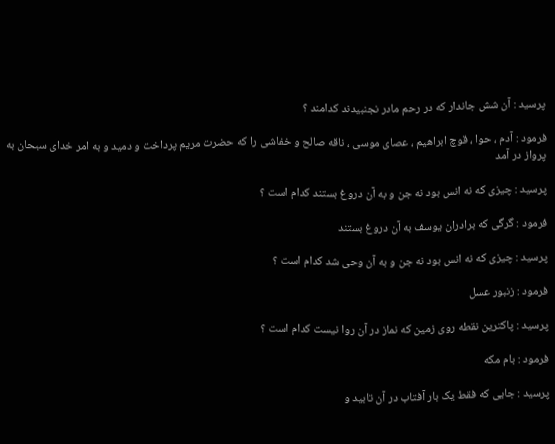پرسید : آن شش جاندار که در رحم مادر نجنبیدند کدامند ؟

فرمود : آدم ، حوا ، قوچ ابراهیم ، عصای موسی ، ناقه صالح و خفاشی را که حضرت مریم پرداخت و دمید و به امر خدای سبحان به پرواز در آمد

پرسید : چیزی که نه انس بود نه جن و به آن دروغ بستند کدام است ؟

فرمود : گرگی که برادران یوسف به آن دروغ بستند

پرسید : چیزی که نه انس بود نه جن و به آن وحی شد کدام است ؟

فرمود : زنبور عسل

پرسید : پاکترین نقطه روی زمین که نماز در آن روا نیست کدام است ؟

فرمود : بام مکه

پرسید : جایی که فقط یک بار آفتاب در آن تابید و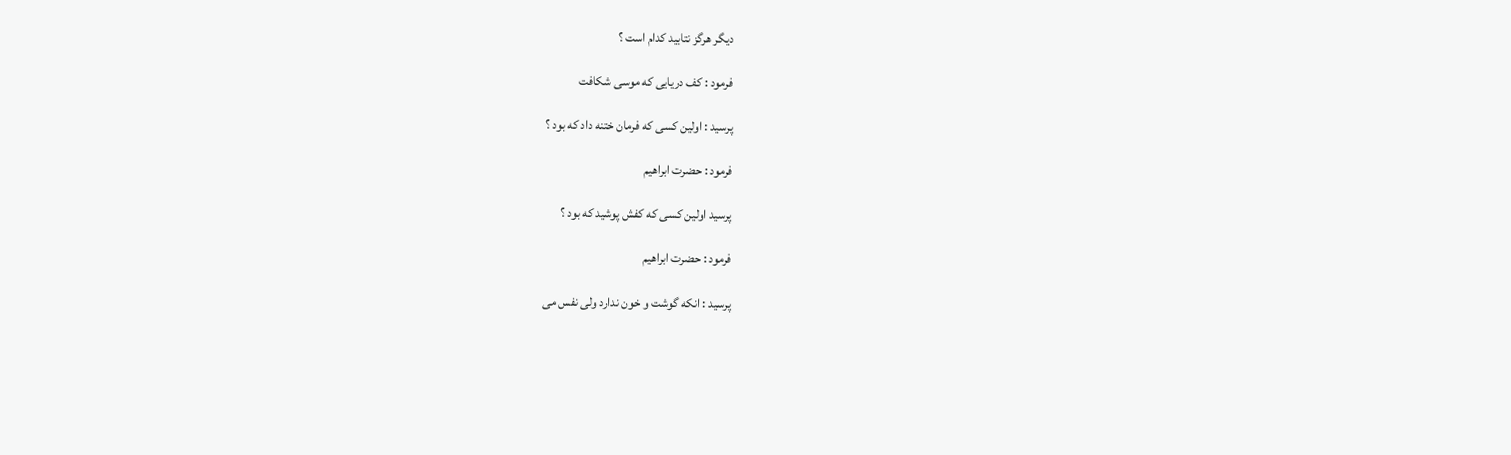دیگر هرگز نتابید کدام است ؟

فرمود : کف دریایی که موسی شکافت

پرسید : اولین کسی که فرمان ختنه داد که بود ؟

فرمود : حضرت ابراهیم

پرسید اولین کسی که کفش پوشید که بود ؟

فرمود : حضرت ابراهیم

پرسید : انکه گوشت و خون ندارد ولی نفس می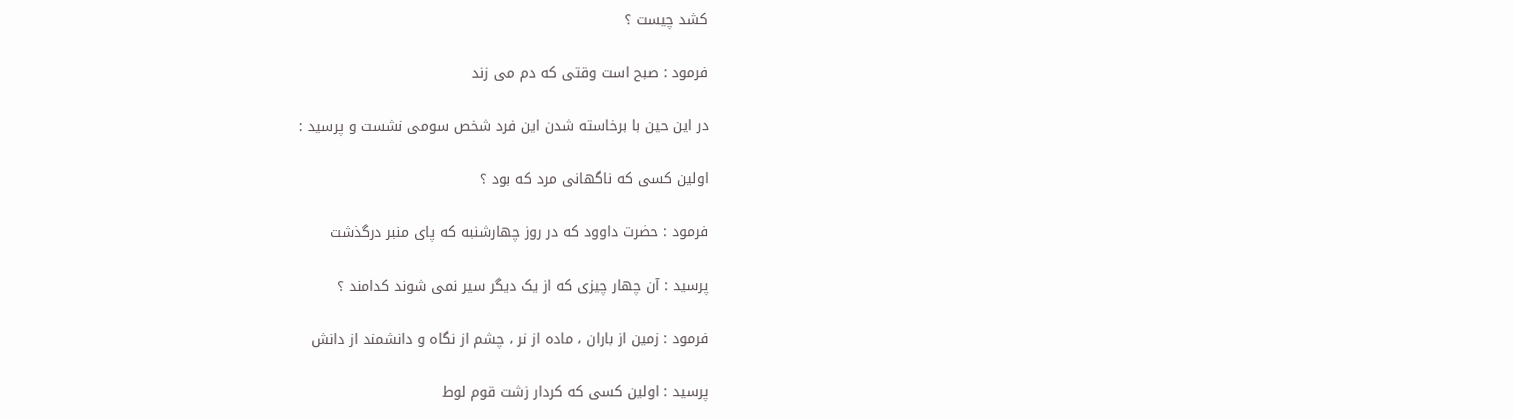کشد چیست ؟

فرمود : صبح است وقتی که دم می زند

در این حین با برخاسته شدن این فرد شخص سومی نشست و پرسید :

اولین کسی که ناگهانی مرد که بود ؟

فرمود : حضرت داوود که در روز چهارشنبه که پای منبر درگذشت

پرسید : آن چهار چیزی که از یک دیگر سیر نمی شوند کدامند ؟

فرمود : زمین از باران ، ماده از نر ، چشم از نگاه و دانشمند از دانش

پرسید : اولین کسی که کردار زشت قوم لوط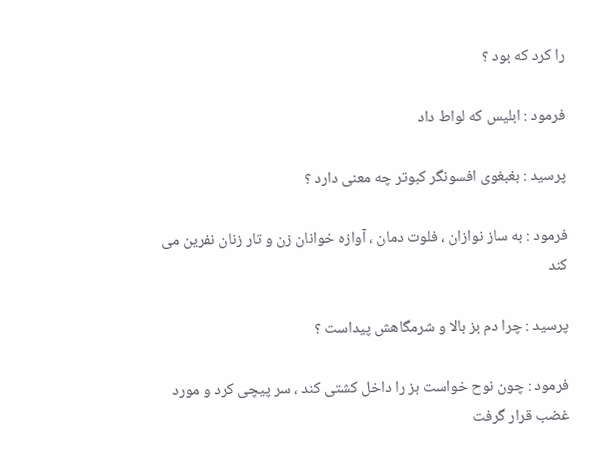را کرد که بود ؟

فرمود : ابلیس که لواط داد

پرسید : بغبغوی افسونگر کبوتر چه معنی دارد ؟

فرمود : به ساز نوازان ، فلوت دمان ، آوازه خوانان زن و تار زنان نفرین می کند

پرسید : چرا دم بز بالا و شرمگاهش پیداست ؟

فرمود : چون نوح خواست بز را داخل کشتی کند ، سر پیچی کرد و مورد غضب قرار گرفت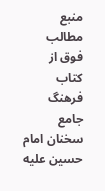منبع مطالب فوق از کتاب فرهنگ جامع سخنان امام حسین علیه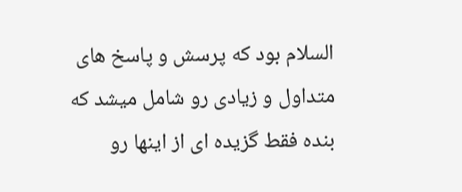السلام بود که پرسش و پاسخ های متداول و زیادی رو شامل میشد که بنده فقط گزیده ای از اینها رو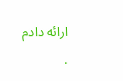ارائه دادم .